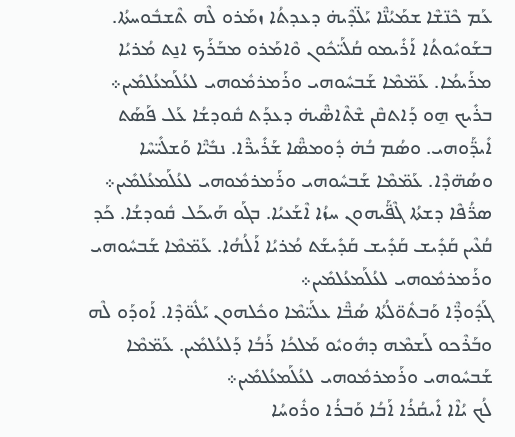ܥܰܡ ܟܶܢ̈ܫܶܐ ܫܡܰܝܳܢ̈ܶܐ ܝܰܠ̈ܕܶܝܗ̇ ܕܥܕܬܳܐ ܙܡܰܪܘ ܠܶܗ ܬܶܫܒܽܘܚܬܳܐ. ܒܫܰܘܝܽܘܬܳܐ ܐܰܪܺܝܡܘ ܩܳܠܰܝ̈ܟܽܘܢ ܘܶܐܡܰܪܘ ܡܒܰܪܰܟ ܐܢ̱ܬ ܡܳܪܝܳܐ ܡܪܰܝܡܳܐ. ܥܰܡ̈ܡܶܐ ܫܰܒܚܽܘܗܝ ܘܪܰܡܪܡܽܘܗܝ ܠܥܳܠܰܡܥܳܠܡܺܝܢ܀
ܒܪܺܝܟ ܗ̱ܘ ܕܰܐܬܩܶܢ ܫܶܬܶܐܣ̈ܶܝܗ̇ ܕܥܕܰܬ ܩܽܘܕܫܳܐ ܥܰܠ ܦܰܣܰܬ ܐܺܝܕ̈ܰܘܗܝ. ܘܣܳܡ ܒܳܗ̇ ܕܽܘܡܣ̈ܶܐ ܫܰܪܺܝܪ̈ܶܐ. ܢܒܺܝ̈ܶܐ ܘܰܫܠܺܝ̈ܚܶܐ ܘܣܳܗ̈ܕܶܐ. ܥܰܡ̈ܡܶܐ ܫܰܒܚܽܘܗܝ ܘܪܰܡܪܡܽܘܗܝ ܠܥܳܠܰܡܥܳܠܡܺܝܢ܀
ܣܪ̈ܳܦܶܐ ܕܫܬܳܐ ܓܶܦ̈ܰܝܗܘܢ ܚܙܳܐ ܐܶܫܰܥܝܳܐ. ܒܓܰܘ ܗܰܝܟܰܠ ܩܽܘܕܫܳܐ. ܟܰܕ ܩܳܥܶܝܢ ܩܰܕܺܝܫ ܩܰܕܺܝܫ ܩܰܕܺܝܫܰܬ ܡܳܪܝܳܐ ܐܰܠܳܗܳܐ. ܥܰܡ̈ܡܶܐ ܫܰܒܚܽܘܗܝ ܘܪܰܡܪܡܽܘܗܝ ܠܥܳܠܰܡܥܳܠܡܺܝܢ܀
ܓܰܕܽܘܕ̈ܶܐ ܘܰܒܬܽܘ̈ܠܳܬܳܐ ܣܳܒ̈ܶܐ ܥܠܰܝ̈ܡܶܐ ܘܟܽܠܗܘܢ ܝܰܠܽܘ̈ܕܶܐ. ܐܰܘܕܰܘ ܠܶܗ ܘܒܰܪܶܟܘ ܠܰܫܡܶܗ ܕܗܽܘܝܽܘ ܡܰܠܟܳܐ ܪܰܒܳܐ ܕܰܠܥܳܠܡܺܝܢ. ܥܰܡ̈ܡܶܐ ܫܰܒܚܽܘܗܝ ܘܪܰܡܪܡܽܘܗܝ ܠܥܳܠܰܡܥܳܠܡܺܝܢ܀
ܠܳܟ ܝܳܐܶܐ ܐܺܝܩܳܪܳܐ ܐܰܒܳܐ ܘܰܒܪܳܐ ܘܪܽܘܚܳܐ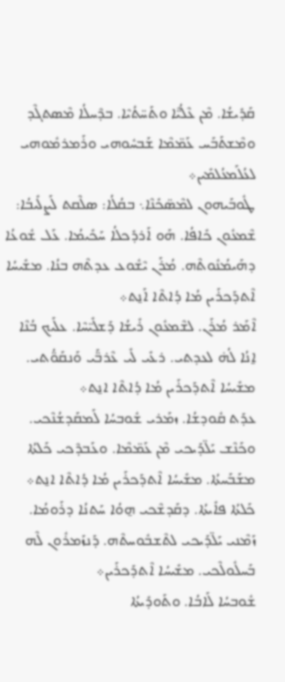ܩܰܕܺܝܫܳܐ. ܡܶܢ ܥܶܠܳܝ̈ܶܐ ܘܬܰܚ̈ܬܳܝܶܐ. ܒܕܶܚܠܳܐ ܡܶܣܬܓܶܕ ܘܡܶܫܬܰܒܰܚ ܥܰܡ̈ܡܶܐ ܫܰܒܚܽܘܗܝ ܘܪܰܡܪܡܽܘܗܝ ܠܥܳܠܰܡܥܳܠܡܺܝܢ܀
ܛܽܘܒܰܝܗܘܢ ܠܡܶܣ̈ܟܺܢܶܐ܆ ܒܩܳܠܳܐ: ܣܠܶܩܬ ܠܰܨܠܺܝܒܳܐ:
ܫܶܡܥܽܘܢ ܟܺܐܦܳܐ. ܗܰܘ ܐܰܪܕܺܟܠܳܐ ܚܰܟܺܝܡܳܐ. ܥܰܠ ܫܽܘܥܳܐ ܕܗܰܝܡܳܢܽܘܬܶܗ. ܡܳܪܰܢ ܝܶܫܽܘܥ ܥܕܬܶܗ ܒܢܳܐ. ܡܫܺܝܚܳܐ ܐܶܬܕܰܟܪܰܝܢ ܡܳܐ ܕܳܐܬܶܐ ܐܰܢ̱ܬ܀
ܐܶܡܰܪ ܡܳܪܰܢ. ܠܫܶܡܥܽܘܢ ܪܺܝܫܳܐ ܕܰܫܠܺܝ̈ܚܶܐ. ܥܠܰܝܟ ܒܳܢܶܐ ܐ̱ܢܳܐ ܠܳܗ̇ ܠܥܕܬܝ. ܪܥܺܝ ܠܺܝ ܥܶܪܒ̈ܰܝ ܘܰܢܩܰܘ̈ܳܬܝ. ܡܫܺܝܚܳܐ ܐܶܬܕܰܟܪܰܝܢ ܡܳܐ ܕܳܐܬܶܐ ܐܢ̱ܬ܀
ܥܕܰܬ ܩܽܘܕܫܳܐ. ܙܡܰܪܝ ܫܽܘܒܚܳܐ ܠܰܡܩܰܕܫܳܢܶܟܝ. ܘܟܰܢܶܫ ܝܰܠ̈ܕܰܝܟܝ ܡܶܢ ܥܰܡ̈ܡܶܐ. ܘܥܰܒܕܶܟܝ ܟܰܠܬܳܐ ܡܫܰܒܰܚܬܳܐ. ܡܫܺܝܚܳܐ ܐܶܬܕܰܟܪܰܝܢ ܡܳܐ ܕܳܐܬܶܐ ܐܢ̱ܬ܀
ܟܰܠܬܳܐ ܦܐܺܝܬܳܐ. ܕܩܰܕܫܶܟܝ ܗ̱ܘܳܐ ܚܰܬܢܳܐ ܕܪܰܘܡܳܐ. ܙܰܡܶܢܝ ܝܰܠ̈ܕܰܝܟܝ ܠܬܶܫܒܽܘܚܬܶܗ. ܕܰܢܙܰܡܪܽܘܢ ܠܶܗ ܒܰܚܠܽܘܠܶܟܝ. ܡܫܺܝܚܳܐ ܐܶܬܕܰܟܪܰܝܢ܀
ܫܽܘܒܚܳܐ ܠܰܐܒܳܐ. ܘܬܰܘܕܺܝܬܳܐ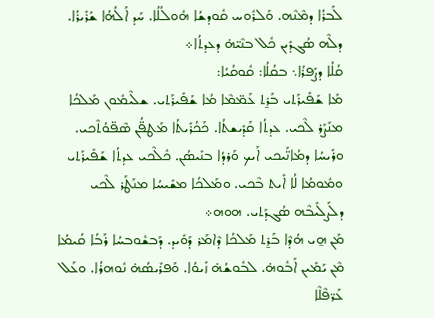ܠܰܒܪܳܐ ܕܡܶܢܶܗ. ܘܰܠܪܽܘܚ ܩܽܘܕܫܳܐ ܗܽܘܠܳܠܳܐ. ܚܰܕ ܐܰܠܳܗܳܐ ܫܰܪܺܝܪܳܐ. ܕܠܶܗ ܣܳܓܕܺܝܢ ܟܽܠ ܒܢܶܝ̈ܗ̇ ܕܥܕܬܳܐ܀
ܩܳܠܳܐ ܕܨܰܦܪܳܐ܆ ܒܩܳܠܳܐ: ܩܽܘܩܳܝܳܐ:
ܡܰܐ ܫܰܦܺܝܪܰܬܝ ܒܰܪ̱ܬ ܥܰܡ̈ܡܶܐ ܡܳܐ ܫܰܦܺܝܪܰܬܝ. ܫܠܶܝܡܽܘܢ ܡܰܠܟܳܐ ܡܢܰܨܰܪ ܠܶܟܝ. ܥܕܬܳܐ ܩܰܕܺܝܫܬܳܐ. ܟܰܟܳܪܺܝܬܳܐ ܡܰܛܦ̈ܳܢ ܣܶܦ̈ܘܳܬܶܟܝ. ܘܪܺܝܚܳܐ ܕܡܳܐܢ̈ܰܝܟܝ ܐܰܝܟ ܘܰܪܕܳܐ ܒܢܺܝܣܳܢ. ܟܽܠܶܟܝ ܥܕܬܳܐ ܫܰܦܺܝܪܰܬܝ ܘܡܽܘܡܳܐ ܠܳܐ ܐܺܝܬ ܒܶܟܝ. ܘܡܰܠܟܳܐ ܡܫܺܝܚܳܐ ܡܢܰܛܰܪ ܠܶܟܝ ܕܠܰܨܠܺܝܒܶܗ ܣܳܓܕܰܬܝ. ܗܘܗ܀
ܡܰܢ ܗ̱ܝ ܗܳܕܶܐ ܒܰܪ̱ܬ ܡܰܠܟܳܐ ܕܶܐܡܰܪ ܕܰܘܺܝܕ. ܕܰܒܫܽܘܒܚܳܐ ܪܰܒܳܐ ܩܳܝܡܳܐ ܡܶܢ ܝܰܡܺܝܢ ܐܰܒܽܘܗ̇. ܠܒܽܘܫܳܗ̇ ܙܺܝܘܳܐ. ܘܰܦܪܺܝܣܳܗ̇ ܢܽܘܗܪܳܐ. ܘܥܰܠ ܥܰܪ̈ܦܶܠܶܐ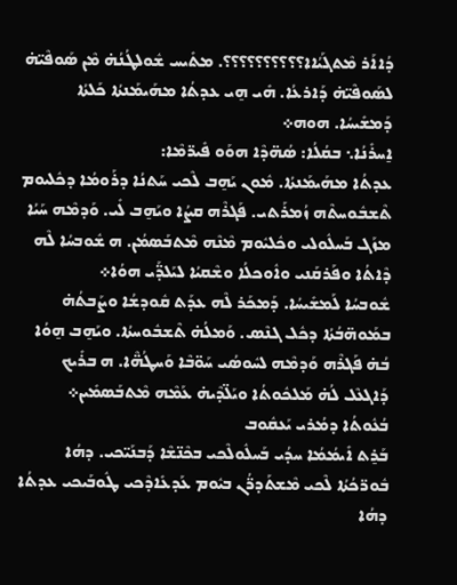ܕܳܐܐܰܪ ܡܶܬܓܰܝܳܐܐ؟؟؟؟؟؟؟؟؟؟. ܡܬܺܝܚ ܫܽܘܠܛܳܢܳܗ̇ ܡܶܢ ܣܰܘܦܶܝ̈ܗ̇ ܠܣܰܘܦܶܝ̈ܗ̇ ܕܰܐܪܥܳܐ. ܗܺܝ ܗ̱ܝ ܥܕܬܳܐ ܡܗܰܝܡܰܢܬܳܐ ܟܰܠܬܳܐ ܕܰܡܫܺܝܚܳܐ. ܗܘܗ܀
ܐ̱ܚܪܺܢܳܐ܆ ܒܩܳܠܳܐ: ܣܳܗ̈ܕܶܐ ܗܘܰܘ ܦܺܝܪ̈ܡܶܐ:
ܥܕܬܳܐ ܡܗܰܝܡܰܢܬܳܐ. ܡܽܘܢ ܝܰܗ̱ܒ ܠܶܟܝ ܚܰܬܢܳܐ ܕܪܰܘܡܳܐ ܕܟܽܠܝܘܡ ܬܶܫܒܽܘܚܬܶܗ ܙܳܡܪܰܬܝ. ܦܰܓܪܶܗ ܩܨܳܐ ܘܝܰܗ̱ܒ ܠܺܝ. ܘܰܕܡܶܗ ܚܰܝܳܐ ܡܙܰܓ ܒܰܚܠܽܘܠܝ ܘܟܽܠܝܽܘܡ ܡܶܢܶܗ ܡܶܬܒܰܣܡܳܢ. ܗ ܫܽܘܒܚܳܐ ܠܶܗ ܕܶܐܬܳܐ ܘܦܰܪܩܰܢܝ ܘܐܽܘܟܠܳܐ ܘܫܶܩܝܳܐ ܠܝܰܠܕ̈ܰܝ ܗܘܳܐ܀
ܫܽܘܒܚܳܐ ܠܰܡܫܺܝܚܳܐ. ܕܰܡܟܰܪ ܠܶܗ ܥܕܰܬ ܩܽܘܕܫܳܐ ܘܨܰܒܬܳܗ̇ ܒܡܰܘܗ̈ܒܳܬܳܐ ܕܟܽܠ ܓܢܶܣ. ܘܰܡܠܳܗ̇ ܬܶܫܒܽܘܚܬܳܐ. ܘܝܰܗ̱ܒ ܗ̱ܘܳܐ ܒܳܗ̇ ܦܰܓܪܶܗ ܘܰܕܡܶܗ ܠܚܽܘܣܳܝ ܚܰܘ̈ܒܶܐ ܘܰܚܛܳܗ̈ܶܐ. ܗ ܒܪܺܝܟ ܕܰܐܓܥܶܠ ܠܳܗ̇ ܡܰܠܟܽܘܬܳܐ ܘܝܰܠ̈ܕܶܝܗ̇ ܥܰܡܶܗ ܡܶܬܒܰܣܡܺܝܢ܀
ܒܳܥܽܘܬܳܐ ܕܡܳܪܝ ܝܰܥܩܽܘܒ
ܒܰܪ̱ܬ ܐܺܝܡܳܡܳܐ ܚܕܳܝ ܒܰܚܠܽܘܠܶܟܝ ܒܟܶܢ̈ܫܶܐ ܕܰܒܢܰܝ̈ܟܝ. ܕܗܳܐ ܒܽܘܪ̈ܟܳܬܳܐ ܠܶܟܝ ܡܶܫܬܰܕܪ̈ܳܢ ܒܝܽܘܡ ܥܰܕܥܺܐܕܶܟܝ ܛܽܘܒܰܝܟܝ ܥܕܬܳܐ ܕܗܳܐ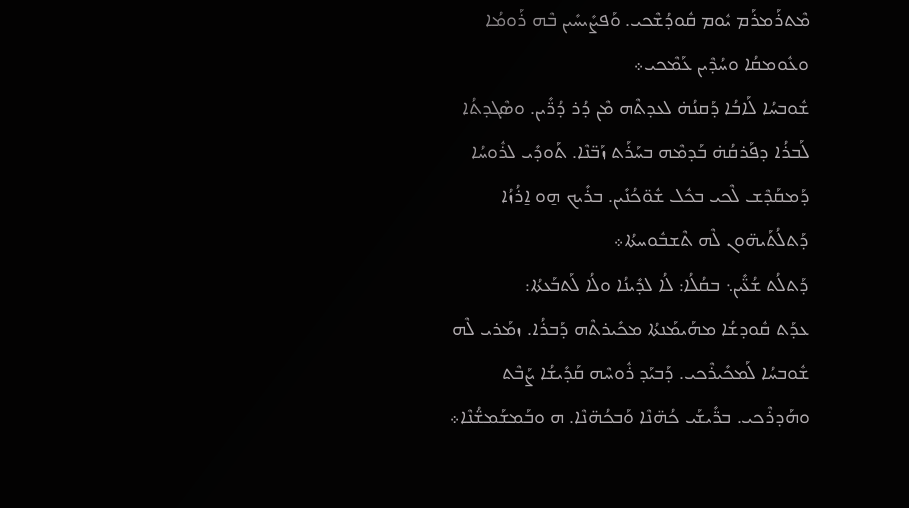ܡܶܬܪܰܡܪܰܡ ܝܽܘܡ ܩܽܘܕܳܫܶܟܝ. ܘܰܦܨܺܝܚܺܝܢ ܒܶܗ ܪܰܘܡܳܐ ܘܥܽܘܡܩܳܐ ܘܚܳܕܶܝܢ ܥܰܡܶܟܝ܀
ܫܽܘܒܚܳܐ ܠܰܐܒܳܐ ܕܰܩܢܳܗ̇ ܠܥܕܬܶܗ ܡܶܢ ܕܳܪ ܕܳܪ̈ܺܝܢ. ܘܣܶܓܕܬܳܐ ܠܰܒܪܳܐ ܕܦܰܪܩܳܗ̇ ܒܰܕܡܶܗ ܒܚܰܪܰܬ ܙܰܒ̈ܢܶܐ. ܬܰܘܕܺܝ ܠܪܽܘܚܳܐ ܕܰܡܩܰܕܶܫ ܠܶܟܝ ܒܟܽܠ ܫܽܘ̈ܟܳܢܺܝܢ. ܒܪܺܝܟ ܗ̱ܘ ܐ̱ܪܳܙܳܐ ܕܰܬܠܳܬܰܝܗ̈ܘܢ ܠܶܗ ܬܶܫܒܽܘܚܬܳܐ܀
ܕܰܬܠܳܬ ܫܳܥ̈ܺܝܢ܆ ܒܩܳܠܳܐ: ܠܳܐ ܠܕܺܝܢܳܐ ܘܠܳܐ ܠܰܬܒܰܥܬܳܐ:
ܥܕܰܬ ܩܽܘܕܫܳܐ ܡܗܰܝܡܰܢܬܳܐ ܡܟܺܝܪܬܶܗ ܕܰܒܪܳܐ. ܙܡܰܪܝ ܠܶܗ ܫܽܘܒܚܳܐ ܠܰܡܟܺܝܪܶܟܝ. ܕܰܒܝܰܕ ܪܽܘܚܶܗ ܩܰܕܺܝܫܳܐ ܨܰܒܶܬ ܘܗܰܕܪܶܟܝ. ܒܪ̈ܺܝܫܰܝ ܟܳܗ̈ܢܶܐ ܘܰܒܟܳܗ̈ܢܶܐ. ܗ ܘܒܰܡܫܰܡܫ̈ܳܢܶܐ܀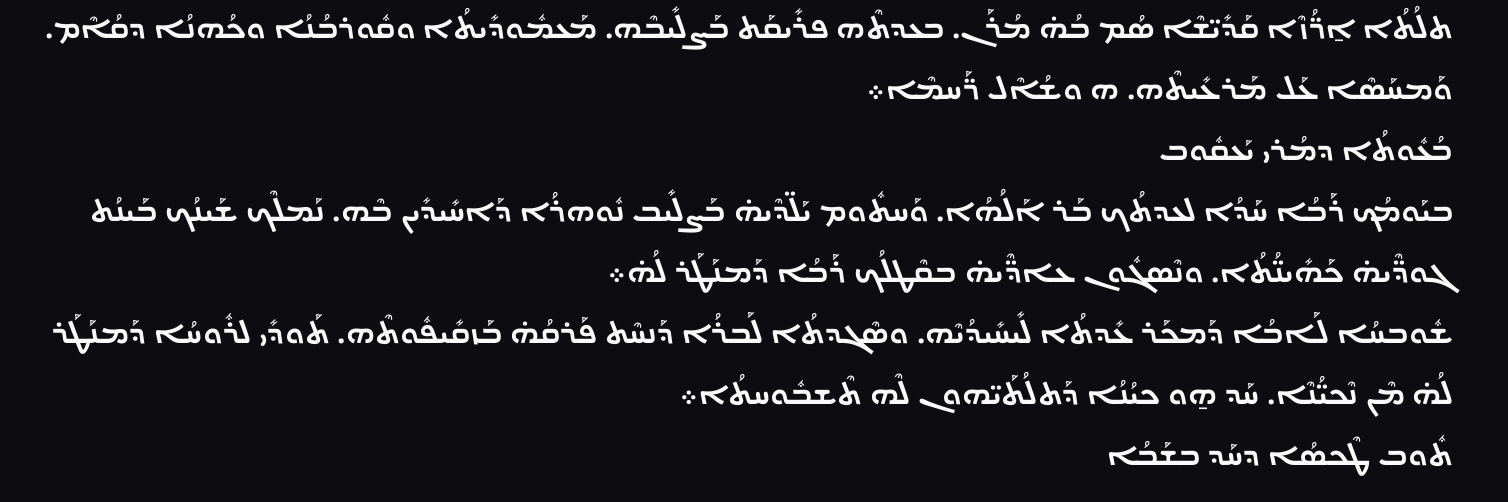ܬܠܳܬܳܐ ܐ̱ܪ̈ܳܙܶܐ ܩܰܕܺܝ̈ܫܶܐ ܣܳܡ ܒܳܗ̇ ܡܳܪܰܢ. ܒܥܕܬܶܗ ܦܪܺܝܩܰܬ ܒܰܨܠܺܝܒܶܗ. ܡܰܥܡܽܘܕܺܝܬܳܐ ܘܩܽܘܪܒܳܢܳܐ ܘܟܳܗܢܳܐ ܕܩܳܐܶܡ. ܘܰܡܚܰܣܶܐ ܥܰܠ ܡܰܪܥܺܝܬܶܗ. ܗ ܘܫܳܐܶܠ ܪ̈ܰܚܡܶܐ܀
ܒܳܥܽܘܬܳܐ ܕܡܳܪܝ ܝܰܥܩܽܘܒ
ܒܝܰܘܡܳܟ ܪܰܒܳܐ ܚܰܕܳܐ ܠܥܕܬܳܟ ܒܰܪ ܐܰܠܳܗܳܐ. ܘܰܚܬܽܘܡ ܝܰܠ̈ܕܶܝܗ̇ ܒܰܨܠܺܝܒ ܢܽܘܗܪܳܐ ܕܰܐܚܺܝܕܺܝܢ ܒܶܗ. ܢܰܡܠܶܟ ܫܰܝܢܳܟ ܒܰܝܢܳܬ ܓܘܕ̈ܶܝܗ̇ ܟܰܗܺܝܢ̈ܳܬܳܐ. ܘܢܶܣܓܽܘܢ ܥܐܕ̈ܶܝܗ̇ ܒܩܶܛܠܳܟ ܪܰܒܳܐ ܕܰܡܢܰܛܰܪ ܠܳܗ̇܀
ܫܽܘܒܚܳܐ ܠܰܐܒܳܐ ܕܰܡܟܰܪ ܥܺܕܬܳܐ ܠܺܝܚܺܝܕܳܝܶܗ. ܘܣܶܓܕܬܳܐ ܠܰܒܪܳܐ ܕܰܢܚܶܬ ܦܰܪܩܳܗ̇ ܒܰܙܩܺܝܦܽܘܬܶܗ. ܬܰܘܕܺܝ ܠܪܽܘܚܳܐ ܕܰܡܢܰܛܰܪ ܠܳܗ̇ ܡܶܢ ܢܶܟܝ̈ܳܢܶܐ. ܚܰܕ ܗ̱ܘ ܟܝܳܢܳܐ ܕܰܬܠܳܬܰܝ̈ܗܘܢ ܠܶܗ ܬܶܫܒܽܘܚܬܳܐ܀
ܬܽܘܒ ܛܶܟܣܳܐ ܕܚܰܕ ܒܫܰܒܳܐ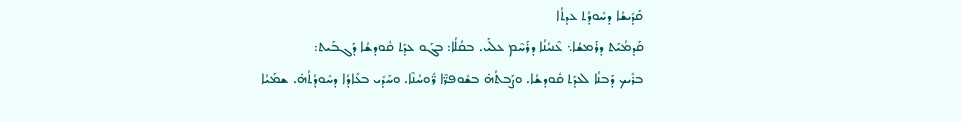ܩܰܕܺܝܫܳܐ ܕܚܽܘܕܳܬ ܥܕܬܳܐ
ܩܰܕܡܳܝܰܬ ܕܪܰܡܫܳܐ܆ ܥܶܢܝܳܢܳܐ ܕܪܰܚܶܡ ܥܠܰܝ. ܒܩܳܠܳܐ: ܒܓܰܘ ܥܕܰܬ ܩܽܘܕܫܳܐ ܕܰܓܒܰܝܬ:
ܒܪܺܝܟ ܕܰܒܢܳܐ ܠܥܕܰܬ ܩܽܘܕܫܳܐ. ܘܨܰܒܬܳܗ̇ ܒܫܽܘܦܪ̈ܶܐ ܪ̈ܽܘܚܳܢܶܐ. ܘܚܰܕܺܝ ܒܥܺܐܕܳܐ ܕܚܽܘܕܳܬܳܗ̇. ܫܡܰܝܳܐ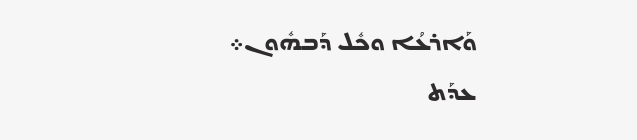ܘܰܐܪܥܳܐ ܘܟܽܠ ܕܰܒܗܽܘܢ܀
ܥܕܰܬ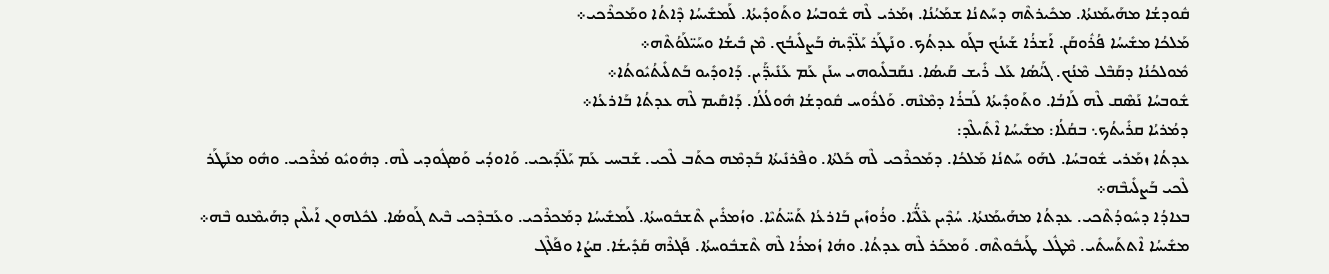ܩܽܘܕܫܳܐ ܡܗܰܝܡܰܢܬܳܐ. ܡܟܺܝܪܬܶܗ ܕܚܰܬܢܳܐ ܫܡܰܝܳܢܳܐ. ܙܡܰܪܝ ܠܶܗ ܫܽܘܒܚܳܐ ܘܬܰܘܕܺܝܬܳܐ. ܠܰܡܫܺܝܚܳܐ ܕܶܐܬܳܐ ܘܡܰܟܪܶܟܝ܀
ܡܰܠܟܳܐ ܡܫܺܝܚܳܐ ܦܳܪܽܘܩܰܢ. ܐܰܫܪܳܐ ܫܰܝܢܳܟ ܒܓܰܘ ܥܕܬܳܟ. ܘܢܰܛܰܪ ܝܰܠ̈ܕܶܝܗ̇ ܒܰܨܠܺܝܒܳܟ. ܡܶܢ ܒܺܝܫܳܐ ܘܚܰܝ̈ܠܰܘܳܬܶܗ܀
ܡܽܘܠܟܳܢܳܐ ܕܩܰܒܶܠ ܡܶܢܳܟ. ܓܰܝܳܣܳܐ ܥܰܠ ܪܺܝܫ ܩܰܝܣܳܐ. ܢܩܰܒܠܺܝܘܗܝ ܚܢܰܢ ܥܰܡ ܥܰܢܺܝܕ̈ܰܝܢ. ܕܰܐܘܕܺܝܘ ܒܰܬܠܺܝܬܳܝܽܘܬܳܐ܀
ܫܽܘܒܚܳܐ ܢܰܣܶܩ ܠܶܗ ܠܰܐܒܳܐ. ܘܬܰܘܕܺܝܬܳܐ ܠܰܒܪܳܐ ܕܡܶܢܶܗ. ܘܰܠܪܽܘܚ ܩܽܘܕܫܳܐ ܗܽܘܠܳܠܳܐ. ܕܰܐܩܺܝܡ ܠܶܗ ܥܕܬܳܐ ܒܰܐܪܥܳܐ܀
ܕܡܳܪܝܳܐ ܩܪܺܝܬܳܟ܆ ܒܩܳܠܳܐ: ܡܫܺܝܚܳܐ ܐܶܬܺܝܠܶܕ:
ܥܕܬܳܐ ܙܡܰܪܝ ܫܽܘܒܚܳܐ. ܠܗܰܘ ܚܰܬܢܳܐ ܡܰܠܟܳܐ. ܕܡܰܟܪܶܟܝ ܠܶܗ ܟܰܠܬܳܐ. ܘܦܶܪܢܺܝܬܳܐ ܒܰܕܡܶܗ ܟܬܰܒ ܠܶܟܝ. ܫܰܒܚܝ ܥܰܡ ܝܰܠ̈ܕܰܝܟܝ. ܘܰܐܘܕܳܝ ܘܰܣܓܽܘܕܝ ܠܶܗ. ܕܗܽܘܝܽܘ ܡܳܪܶܟܝ. ܘܗܽܘ ܡܢܰܛܰܪ ܠܶܟܝ ܒܰܨܠܺܝܒܶܗ܀
ܒܥܐܕܳܐ ܕܚܽܘܕܳܬܶܟܝ. ܥܕܬܳܐ ܡܗܰܝܡܰܢܬܳܐ. ܚܳܕܶܝܢ ܥܶܠ̈ܳܝܶܐ. ܘܪܳܘܙܺܝܢ ܒܰܐܪܥܳܐ ܬܰܚ̈ܬܳܝܶܐ. ܘܙܳܡܪܺܝܢ ܬܶܫܒܽܘܚܬܳܐ. ܠܰܡܫܺܝܚܳܐ ܕܡܰܟܪܶܟܝ. ܘܥܰܒܕܶܟܝ ܒܶܝܬ ܓܰܘܣܳܐ. ܠܟܽܠܗܘܢ ܐܰܝܠܶܝܢ ܕܗܰܝܡܶܢܘ ܒܶܗ܀
ܡܫܺܝܚܳܐ ܐܶܬܬܰܚܬܺܝ. ܡܶܛܽܠ ܛܰܝܒܽܘܬܶܗ. ܘܰܡܟܰܪ ܠܶܗ ܥܕܬܳܐ. ܘܗܳܐ ܙܳܡܪܳܐ ܠܶܗ ܬܶܫܒܽܘܚܬܳܐ. ܦܰܓܪܶܗ ܩܰܕܺܝܫܳܐ. ܩܨܳܐ ܘܦܰܠܶܓ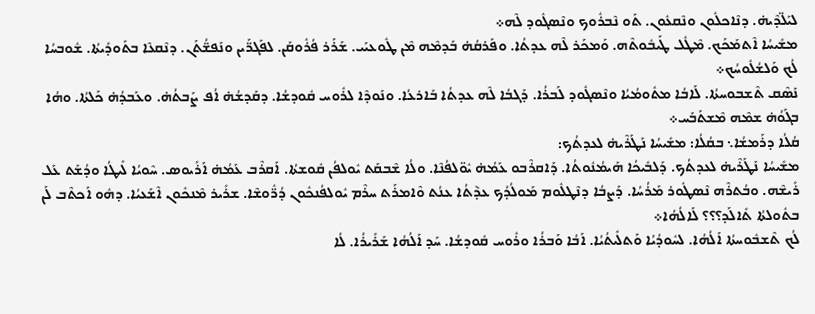ܠܝܰܠ̈ܕܶܝܗ̇. ܕܢܶܐܟܠܽܘܢ ܘܢܶܩܥܽܘܢ. ܬܰܘ ܢܶܒܪܽܘܟ ܘܢܶܣܓܽܘܕ ܠܶܗ܀
ܡܫܺܝܚܳܐ ܐܶܬܡܰܟܰܟ. ܡܶܛܽܠ ܛܰܝܒܽܘܬܶܗ. ܘܰܡܟܰܪ ܠܶܗ ܥܕܬܳܐ. ܘܦܰܪܩܳܗ̇ ܒܰܕܡܶܗ ܡܶܢ ܛܽܘܥܝܰܝ. ܫܰܪܰܪ ܦܳܪܽܘܩܰܢ. ܠܦܰܓܪ̈ܰܝܢ ܘܢܰܦܫ̈ܳܬܰܢ. ܕܢܶܩܥܶܐ ܒܬܰܘܕܺܝܬܳܐ. ܫܽܘܒܚܳܐ ܠܳܟ ܘܰܠܫܳܠܽܘܚܳܟ܀
ܢܰܣܶܩ ܬܶܫܒܘܚܬܳܐ. ܠܰܐܒܳܐ ܡܬܽܘܡܳܝܳܐ ܘܢܶܣܓܽܘܕ ܠܰܒܪܳܐ. ܕܰܓܒܳܐ ܠܶܗ ܥܕܬܳܐ ܒܰܐܪܥܳܐ. ܘܢܰܘܕܶܐ ܠܪܽܘܚ ܩܽܘܕܫܳܐ. ܕܩܰܕܫܳܗ̇ ܐܳܦ ܨܰܒܬܳܗ̇. ܘܥܰܒܕܳܗ̇ ܟܰܠܬܳܐ. ܘܗܳܐ ܒܓܰܘܳܗ̇ ܫܡܶܗ ܡܶܫܬܰܒܰܚ܀
ܩܳܠܳܐ ܕܪܰܡܫܳܐ܆ ܒܩܳܠܳܐ: ܡܫܺܝܚܳܐ ܢܰܛܰܪܶܝܗ̇ ܠܥܕܬܳܟ:
ܡܫܺܝܚܳܐ ܢܰܛܰܪܶܝܗ̇ ܠܥܕܬܳܟ. ܕܰܠܒܺܝܟܳܐ ܗܰܝܡܳܢܽܘܬܳܐ. ܕܰܐܩܪܶܒܘ ܥܰܡܳܗ̇ ܝܽܘ̈ܠܦܳܢܶܐ. ܘܠܳܐ ܫܶܒܩܰܬ ܝܽܘܠܦܳܢ ܩܽܘܫܬܳܐ. ܐܰܩܪܶܒ ܥܰܡܳܗ̇ ܐܰܪܺܝܘܣ. ܚܶܘܝܳܐ ܠܺܝܛܳܐ ܘܕܳܫܰܬ ܥܰܠ ܪܺܝܫܶܗ. ܘܒܳܬܪܶܗ ܢܶܣܛܽܘܪ ܡܰܪܳܚܳܐ. ܕܰܨܒܳܐ ܕܢܶܛܠܽܘܡ ܡܰܘܠܳܕܳܟ ܥܕ݉ܬܳܐ ܥܢܳܬ ܘܶܐܡܪܰܬ ܚܪܶܡ ܝܽܘܠܦܳܢܟܽܘܢ ܕܳܪ̈ܽܘܫܶܐ. ܫܪܺܝܪ ܡܶܢܟܽܘܢ ܐܶܫܰܥܝܳܐ. ܕܗܽܘ ܐܰܟܬܶܒ ܠܰܢ ܒܬܽܘܠܬܳܐ ܬܺܐܠܰܕ؟؟؟ ܠܰܐܠܳܗܳܐ܀
ܠܳܟ ܬܶܫܒܽܘܚܬܳܐ ܐܰܠܳܗܳܐ. ܠܚܽܘܕܳܝܳܐ ܘܰܬܠܺܝܬܳܝܳܐ. ܐܰܒܳܐ ܘܰܒܪܳܐ ܘܪܽܘܚ ܩܽܘܕܫܳܐ. ܚܰܕ ܐܰܠܳܗܳܐ ܫܰܪܺܝܪܳܐ. ܠܳܐ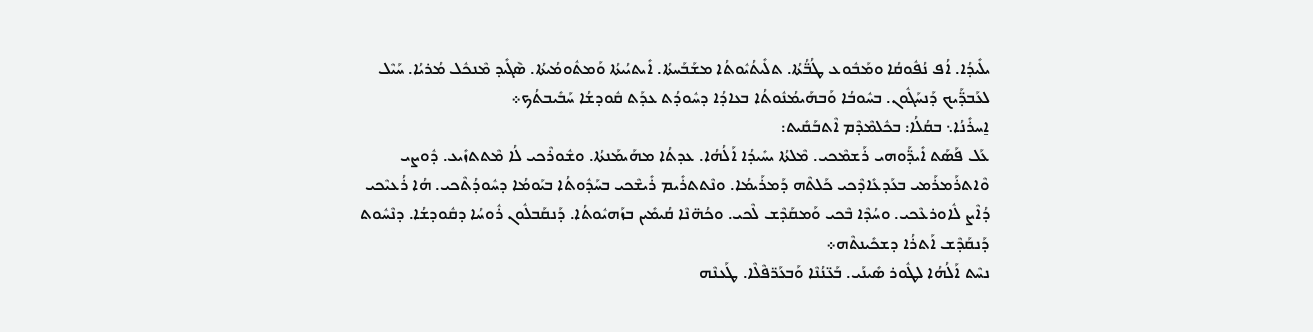ܝܠܺܝܕܳܐ. ܐܳܦ ܢܳܦܽܘܩܳܐ ܘܡܰܒܽܘܥ ܛܳܒ̈ܳܬܳܐ. ܬܠܺܝܬܳܝܽܘܬܳܐ ܡܫܰܒܰܚܬܳܐ. ܐܺܝܬܝܳܝܬܳܐ ܘܰܡܬܽܘܡܳܝܬܳܐ. ܣ݉ܓܺܝܕ ܡܶܢܟܽܠ ܡܳܪܝܳܐ. ܚܰܝܶܠ ܠܥܰܒܕ̈ܰܝܟ ܕܰܢܚܰܓܽܘܢ. ܒܚܽܘܒܳܐ ܘܰܒܗܰܝܡܳܢܽܘܬܳܐ ܒܥܐܕܳܐ ܕܚܽܘܕܳܬ ܥܕܰܬ ܩܽܘܕܫܳܐ ܚܰܒܺܝܒܬܳܟ܀
ܐ̱ܚܪܺܢܳܐ܆ ܒܩܳܠܳܐ: ܒܟܽܠܡܶܕܶܡ ܐܶܬܒܰܩܺܝܬ:
ܥܰܠ ܦܰܣܰܬ ܐܺܝܕ̈ܰܘܗܝ ܪܰܫܡܶܟܝ. ܡܶܠܬܳܐ ܝܚܺܝܕܳܐ ܐܰܠܳܗܳܐ. ܥܕܬܳܐ ܡܗܰܝܡܰܢܬܳܐ. ܘܫܽܘܪܶܟܝ ܠܳܐ ܡܶܬܬܙܺܝܥ. ܕܽܘܨܝ ܘܶܐܬܪܰܡܪܰܡܝ ܒܥܰܕܥܺܐܕܶܟܝ ܟܰܠܬܶܗ ܕܰܡܪܰܝܡܳܐ. ܘܢܶܬܬܪܺܝܡ ܪܺܝܫܶܟܝ ܒܚܰܕܽܘܬܳܐ ܒܝܰܘܡܳܐ ܕܚܽܘܕܳܬܶܟܝ. ܗܳܐ ܪܳܥܝܶܟܝ ܕܳܐܶܨ ܠܽܐܘܪܥܶܟܝ. ܘܚܳܕܶܐ ܒܶܟܝ ܘܰܡܩܰܕܶܫ ܠܶܟܝ. ܘܟܳܗ̈ܢܶܐ ܩܳܝܡܺܝܢ ܒܙܰܗܝܽܘܬܳܐ. ܕܰܢܩܰܒܠܽܘܢ ܪܽܘܚܳܐ ܕܩܽܘܕܫܳܐ. ܕܢܶܚܽܘܬ ܕܰܢܩܰܕܶܫ ܐܰܬܪܳܐ ܕܫܟܺܝܢܬܶܗ܀
ܢܚܶܬ ܐܰܠܳܗܳܐ ܠܛܽܘܪ ܣܺܝܢܰܝ. ܒܰܥ̈ܢܳܢܶܐ ܘܰܒܥܰܪ̈ܦܶܠܶܐ. ܛܰܥܢܶܗ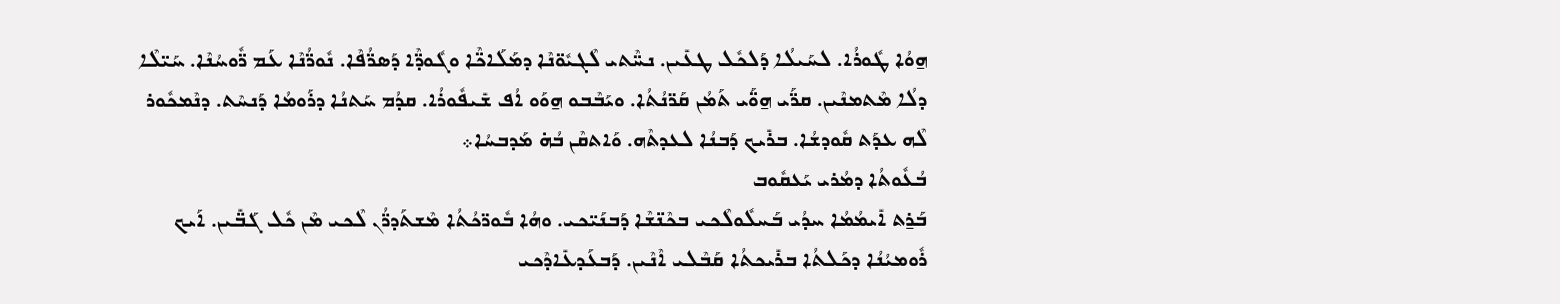ܗ̱ܘܳܐ ܛܽܘܪܳܐ. ܠܚܰܝܠܳܐ ܕܰܠܟܽܠ ܛܥܺܝܢ. ܢܚ̈ܶܬܝ ܠܶܓܝܽܘ̈ܢܶܐ ܕܡܰܠܰܐܟ̈ܶܐ ܘܓܽܘܕ̈ܶܐ ܕܰܣܪ̈ܳܦܶܐ. ܢܽܘܪ̈ܳܢܶܐ ܥܰܡ ܪ̈ܽܘܚܳܢܶܐ. ܚܰܝ̈ܠܶܐ ܕܠܳܐ ܡܶܬܡܢܶܝܢ. ܩܪ̈ܰܝ ܗ̱ܘ̈ܰܝ ܬܰܡܳܢ ܩܰܪ̈ܢܳܬܳܐ. ܘܝܰܒܶܒܘ ܗ̱ܘܰܘ ܐܳܦ ܫܺܝܦܽܘܪܳܐ. ܩܕܳܡ ܚܰܬܢܳܐ ܕܪܰܘܡܳܐ ܕܰܢܚܶܬ. ܕܢܶܡܟܽܘܪ ܠܶܗ ܥܕܰܬ ܩܽܘܕܫܳܐ. ܒܪܺܝܟ ܕܰܒܢܳܐ ܠܥܕܬܶܗ. ܘܰܐܬܩܶܢ ܒܳܗ̇ ܡܰܕܒܚܳܐ܀
ܒܳܥܽܘܬܳܐ ܕܡܳܪܝ ܝܰܥܩܽܘܒ
ܒܰܪ̱ܬ ܐܺܝܡܳܡܳܐ ܚܕܳܝ ܒܰܚܠܽܘܠܶܟܝ ܒܟܶܢ̈ܫܶܐ ܕܰܒܢܰܝ̈ܟܝ. ܘܗܳܐ ܒܽܘܪ̈ܟܳܬܳܐ ܡܶܫܬܰܕܪ̈ܳܢ ܠܶܟܝ ܡܶܢ ܟܽܠ ܓܰܒ̈ܺܝܢ. ܐܰܝܟ ܪܽܘܡܝܳܢܳܐ ܕܟܰܠܬܳܐ ܒܪܺܝܟܬܳܐ ܩܰܒܶܠܝ ܐܶܢܶܝܢ. ܕܰܒܥܰܕܥܺܐܕܶܟܝ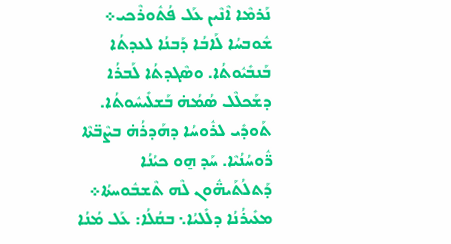ܢܰܪܡܶܐ ܐܶܢܶܝܢ ܥܰܠ ܦܳܬܽܘܪܶܟܝ܀
ܫܽܘܒܚܳܐ ܠܰܐܒܳܐ ܕܰܒܢܳܐ ܠܥܕܬܳܐ ܒܰܢܒܺܝܽܘܬܳܐ. ܘܣܶܓܕܬܳܐ ܠܰܒܪܳܐ ܕܫܰܟܠܶܠ ܣܳܡܳܗ̇ ܒܰܫܠܺܝܚܽܘܬܳܐ. ܬܰܘܕܺܝ ܠܪܽܘܚܳܐ ܕܗܰܕܪܳܗ̇ ܒܨܶܒ̈ܬܶܐ ܪ̈ܽܘܚܳܢܳܝܶܐ. ܚܰܕ ܗ̱ܘ ܟܝܳܢܳܐ ܕܰܬܠܳܬܰܝܗ̈ܽܘܢ ܠܶܗ ܬܶܫܒܽܘܚܬܳܐ܀
ܡܥܺܝܪܳܢܳܐ ܕܠܺܠܝܳܐ܆ ܒܩܳܠܳܐ: ܥܰܠ ܡܳܢܳܐ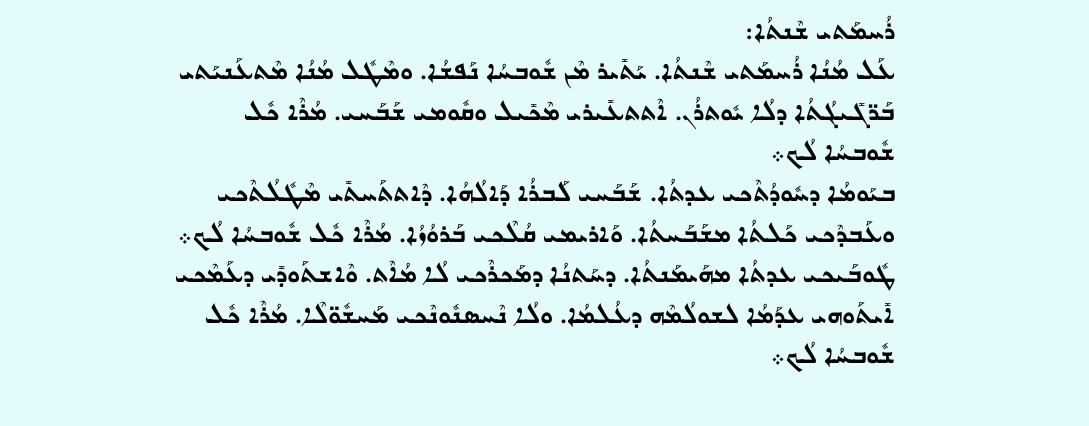ܪܳܚܡܰܬܝ ܫܶܢܬܳܐ:
ܥܰܠ ܡܳܢܳܐ ܪܳܚܡܰܬܝ ܫܶܢܬܳܐ. ܝܰܬܺܝܪ ܡܶܢ ܫܽܘܒܚܳܐ ܢܰܦܫܳܐ. ܘܡܶܛܽܠ ܡܳܢܳܐ ܡܶܬܥܰܢܝܰܬܝ ܒܰܪ̈ܓܺܝܓܳܬܳܐ ܕܠܳܐ ܝܽܘܬܪܳܢ. ܐܶܬܬܥܺܝܪܝ ܡܶܟܺܝܠ ܘܩܽܘܡܝ ܫܰܒܰܚܝ. ܡܳܪܶܐ ܟܽܠ ܫܽܘܒܚܳܐ ܠܳܟ܀
ܒܝܰܘܡܳܐ ܕܚܽܘܕܳܬܶܟܝ ܥܕܬܳܐ. ܫܰܒܰܚܝ ܠܰܒܪܳܐ ܕܰܐܠܳܗܳܐ. ܕܶܐܬܬܰܚܬܺܝ ܡܶܛܽܠܳܬܶܟܝ ܘܥܰܒܕܶܟܝ ܟܰܠܬܳܐ ܡܫܰܒܰܚܬܳܐ. ܘܰܐܪܝܡܝ ܩܳܠܶܟܝ ܒܰܪܘܳܙܳܐ. ܡܳܪܶܐ ܟܽܠ ܫܽܘܒܚܳܐ ܠܳܟ܀
ܛܽܘܒܰܝܟܝ ܥܕܬܳܐ ܡܗܰܝܡܰܢܬܳܐ. ܕܚܰܬܢܳܐ ܕܡܰܟܪܶܟܝ ܠܳܐ ܡܳܐܶܬ. ܘܶܐܫܬܰܘܕܺܝ ܕܥܰܡܶܟܝ ܐܺܝܬܰܘܗܝ ܥܕܰܡܳܐ ܠܫܘܠܳܡܶܗ ܕܥܳܠܡܳܐ. ܘܠܳܐ ܢܶܚܣܢܽܘܢܶܟܝ ܡܰܚܫܽܘ̈ܠܶܐ. ܡܳܪܶܐ ܟܽܠ ܫܽܘܒܚܳܐ ܠܳܟ܀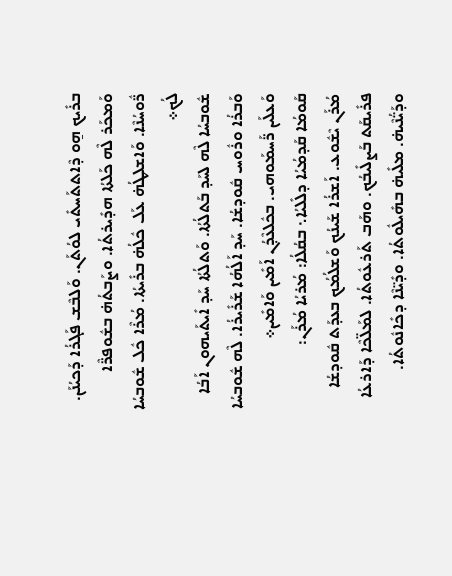ܒܪܺܝܟ ܗ̱ܘ ܕܶܐܬܬܰܚܬܺܝ ܠܘܳܬܰܢ. ܘܰܠܒܶܫ ܦܰܓܪܳܐ ܕܰܟܝܳܢܰܢ. ܘܰܡܟܰܪ ܠܶܗ ܟܰܠܬܳܐ ܗܕܺܝܪܬܳܐ. ܘܨܰܒܬܳܗ̇ ܒܫܽܘܦܪ̈ܶܐ ܪ̈ܽܘܚܳܢܶܐ. ܘܰܐܫܠܛܳܗ̇ ܥܰܠ ܟܽܠܳܗ̇ ܒܪܺܝܬܳܐ. ܡܳܪܶܐ ܟܽܠ ܫܽܘܒܚܳܐ ܠܳܟ܀
ܫܽܘܒܚܳܐ ܠܶܗ ܠܚܰܕ ܒܰܬܠܳܬܳܐ. ܘܰܬܠܳܬܳܐ ܚܰܕ ܐܺܝܬܰܝܗܘܢ ܐܰܒܳܐ ܘܰܒܪܳܐ ܘܪܽܘܚ ܩܽܘܕܫܳܐ. ܚܰܕ ܐܰܠܳܗܳܐ ܫܰܪܺܝܪܳܐ. ܠܶܗ ܫܽܘܒܚܳܐ ܘܰܥܠܰܝܢ ܪ̈ܰܚܡܰܘܗܝ. ܒܟܽܠܥܶܕܳܢ ܐܰܡܺܝܢ ܘܰܐܡܺܝܢ܀
ܩܰܘܡܳܐ ܩܰܕܡܳܝܳܐ ܕܠܺܠܝܳܐ܆ ܒܩܳܠܳܐ: ܡܳܪܝܳܐ ܡܳܪܰܢ:
ܡܳܪܰܢ ܝܶܫܽܘܥ. ܐܰܫܪܳܐ ܫܰܝܢܳܟ ܘܰܫܠܳܡܳܟ ܒܥܕܰܬ ܩܽܘܕܫܳܐ ܦܪܺܝܩܰܬ ܒܰܨܠܺܝܒܳܟ. ܘܗܰܒ ܬܰܪܥܽܘܬܳܐ. ܠܡܰܠ̈ܟܶܐ ܕܰܐܪܥܳܐ ܘܕܰܝ̈ܳܢܶܝܗ̇. ܡܠܺܝܗ̇ ܒܗܺܝܠܽܘܬܳܐ. ܘܕܺܝ̈ܢܶܐ ܕܟܺܐܢܽܘܬܳܐ.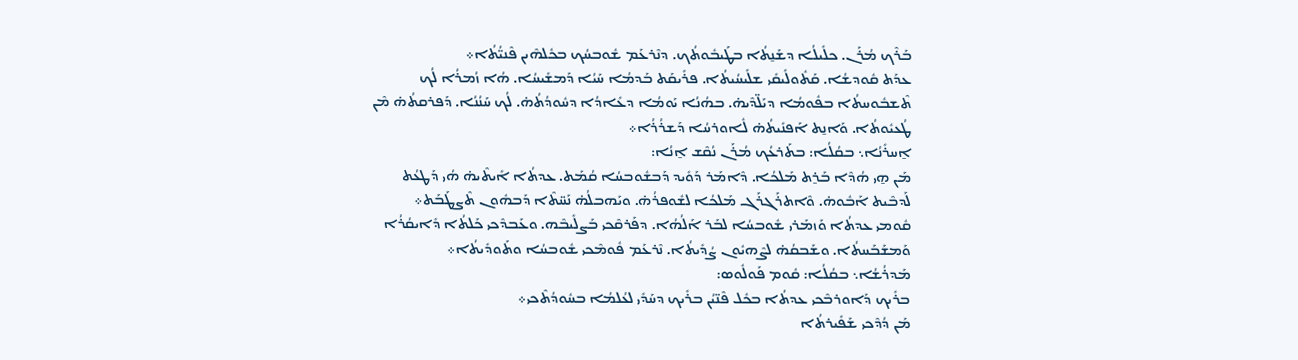ܒܰܪܶܟ ܡܳܪܰܢ. ܟܠܺܝܠܳܐ ܕܫܰܢ̱ܬܳܐ ܒܛܰܝܒܽܘܬܳܟ. ܕܢܶܪܥܰܡ ܫܽܘܒܚܳܟ ܒܟܽܠܗܶܝܢ ܦܶܢܝ̈ܳܬܳܐ܀
ܥܕܰܬ ܩܽܘܕܫܳܐ. ܩܰܬܽܘܠܺܝܩܺܝ ܫܠܺܝܚܳܝܬܳܐ. ܦܪܺܝܩܰܬ ܒܰܕܡܳܐ ܚܰܝܳܐ ܕܰܡܫܺܝܚܳܐ. ܗܳܐ ܙܳܡܪܳܐ ܠܳܟ ܬܶܫܒܽܘܚܬܳܐ ܒܦܽܘܡܳܐ ܕܝܰܠ̈ܕܶܝܗ̇. ܒܗܳܢܳܐ ܝܰܘܡܳܐ ܕܥܺܐܕܳܐ ܕܚܽܘܕܳܬܳܗ̇. ܠܳܟ ܚܰܢܳܢܳܐ. ܕܰܦܪܩܬܳܗ̇ ܡܶܢ ܛܳܥܝܽܘܬܳܐ. ܘܰܐܢ̱ܬ ܐܰܦܢܺܝܬܳܗ̇ ܠܽܐܘܪܚܳܐ ܕܰܫܪܳܪܳܐ܀
ܐ̱ܚܪܺܢܳܐ܆ ܒܩܳܠܳܐ: ܒܬܰܪܥܳܟ ܡܳܪܰܢ ܢܳܩܶܫ ܐ̱ܢܳܐ:
ܡܰܢ ܗ̱ܝ ܗܳܕܶܐ ܒܰܪ̱ܬ ܡܰܠܟܳܐ. ܕܶܐܡܰܪ ܕܰܘܺܝܕ ܕܰܒܫܽܘܒܚܳܐ ܩܳܡܰܬ. ܥܕܬܳܐ ܐܺܝܬܶܝܗ̇ ܗܳܝ ܕܰܛܥܳܬ ܠܰܕܒܶܝܬ ܐܰܒܽܘܗ̇. ܘܶܐܬܪܰܓܪܰܓ ܡܰܠܟܳܐ ܠܫܽܘܦܪܳܗ̇. ܘܝܰܗܒܠܳܗ̇ ܢܰܚ̈ܬܶܐ ܕܰܒܗܽܘܢ ܬܶܨܛܰܒܰܬ܀
ܩܽܘܡܝ ܥܕܬܳܐ ܘܰܙܡܰܪܝ ܫܽܘܒܚܳܐ ܠܒܰܪ ܐܰܠܳܗܳܐ. ܕܦܰܪܩܶܟܝ ܒܰܨܠܺܝܒܶܗ. ܘܥܰܒܕܶܟܝ ܟܰܠܬܳܐ ܕܺܐܝܩܳܪܳܐ ܘܰܡܫܰܒܰܚܬܳܐ. ܘܫܰܒܩܳܗ̇ ܠܨܶܗܝܽܘܢ ܨܳܕܺܝܬܳܐ. ܢܶܪܥܰܡ ܦܽܘܡܶܟܝ ܫܽܘܒܚܳܐ ܘܬܰܘܕܺܝܬܳܐ܀
ܡܰܕܪܳܫܳܐ܆ ܒܩܳܠܳܐ: ܩܽܘܡ ܦܰܘܠܽܘܣ:
ܒܪܺܝܟ ܕܰܐܘܪܒܶܟܝ ܥܕܬܳܐ ܒܟܽܠ ܦܶܢ̈ܝܳܢ ܒܪܺܝܟ ܕܚܰܕܺܝ ܠܥܳܠܡܳܐ ܒܚܽܘܕܳܬܶܟܝ܀
ܡܰܢ ܕܳܕܶܟܝ ܫܰܦܺܝܪܬܳܐ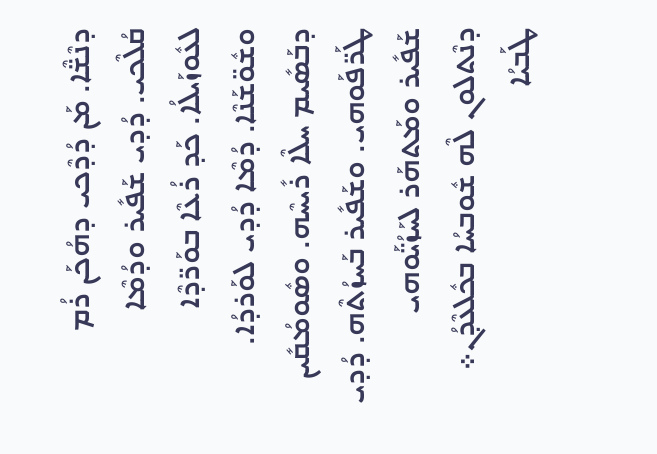ܕܢܶܫ̈ܶܐ. ܡܰܢ ܕܳܕܶܟܝ ܕܗܳܟܰܢ ܪܳܡ ܩܳܠܶܟܝ. ܕܳܕܝ ܫܰܦܺܝܪ ܘܕܳܡܶܐ ܠܥܽܘܙܰܝܠܳܐ. ܟܰܕ ܪܳܥܶܐ ܒܘܰܪ̈ܕܶܐ ܘܫܽܘ̈ܫܰܢܶܐ. ܕܳܡܶܐ ܕܳܕܝ ܠܘܰܪܕܳܐ. ܕܒܰܣܺܝܡ ܚܠܶܐ ܪܺܝܚܶܗ. ܘܣܽܘܡܳܩܺܝܢ ܛܰܪ̈ܦܰܘܗܝ. ܘܫܰܦܺܝܪ ܒܰܚܙܳܬܶܗ. ܕܳܕܝ ܫܰܦܺܝܪ ܘܡܰܬܗܰܪ ܠܚܰܙܳܝ̈ܰܘܗܝ ܕܢܶܬܠܘܢ ܠܶܗ ܫܽܘܒܚܳܐ ܒܟܽܠܥܶܕܳܢ܀
ܛܰܒܝܳܐ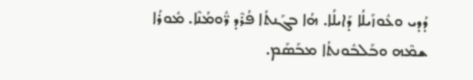ܕܳܕܝ ܘܥܽܘܙܰܝܠܳܐ ܕܰܐܝܠܳܐ. ܗܳܐ ܒܓܰܢܬܳܐ ܦܳܪܶܕ ܪ̈ܽܘܡܳܢܶܐ. ܡܽܘܪܳܐ ܫܡܶܗ ܘܒܰܠܒܽܘܢܬܳܐ ܡܒܰܣܰܡ.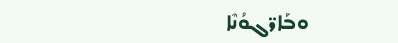ܘܒܰܐܪ̈ܓܘܳܢܶܐ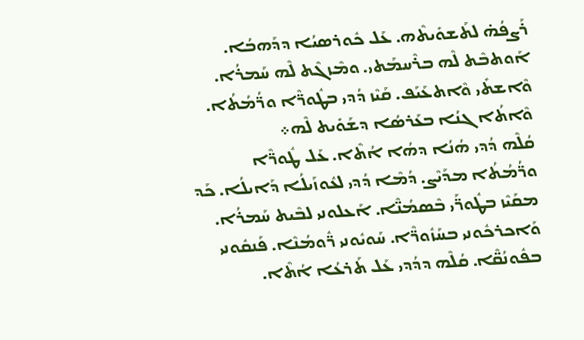ܪܰܨܦܳܗ̇ ܠܬܰܫܘܺܝܬܶܗ. ܥܰܠ ܟܽܘܪܣܝܳܐ ܕܕܰܗܒܳܐ. ܐܰܘܬܒܶܬ ܠܶܗ ܒܪܶܚܡܰܬܝ. ܘܡܶܙܓܶܬ ܠܶܗ ܚܰܡܪܳܐ. ܘܶܐܫܬܺܝ ܘܶܐܬܥܰܝܰܦ. ܩܰܝܶܙ ܕܳܕܝ ܒܛܽܘܪ̈ܶܐ ܘܪ̈ܳܡܳܬܳܐ. ܘܶܐܬܳܐ ܓܢܳܐ ܒܥܰܪܣܳܐ ܕܫܰܘܺܝܬ ܠܶܗ܀
ܩܳܠܶܗ ܕܳܕܝ ܗܳܢܳܐ ܕܗܳܐ ܐܳܬܶܐ. ܥܰܠ ܛܽܘܪ̈ܶܐ ܘܪ̈ܳܡܳܬܳܐ ܡܕܰܝܶܨ. ܕܳܡܶܐ ܕܳܕܝ ܠܥܽܘܙܰܝܠܳܐ ܕܰܐܝܠܳܐ. ܟܰܕ ܡܩܰܝܶܙ ܒܛܽܘܪ̈ܰܝ ܒܶܣܡܳܢ̈ܶܐ. ܐܰܥܠܘܢܝ ܠܒܶܝܬ ܚܰܡܪܳܐ. ܘܰܐܟܪܟܽܘܢܝ ܒܚܰܙܽܘܪ̈ܶܐ. ܚܰܘܝܽܘܢܝ ܪ̈ܽܘܡܳܢܶܐ. ܦܰܢܩܽܘܢܝ ܒܦܽܘܢܳܩ̈ܶܐ. ܩܳܠܶܗ ܕܕܳܕܝ ܥܰܠ ܬܰܪܥܳܐ ܐܳܬܶܐ.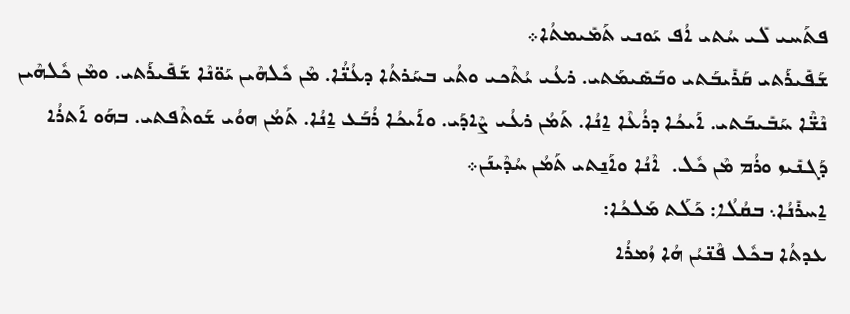ܦܬܰܚܝ ܠܺܝ ܚܳܬܝ ܐܳܦ ܝܰܘܢܝ ܬܰܡܺܝܡܬܳܐ܀
ܫܰܦܺܝܪܰܬܝ ܩܰܪܺܝܒܰܬܝ ܘܒܰܣܺܝܡܰܬܝ. ܪܥܳܝ ܝܳܬܶܟܝ ܘܬܳܝ ܒܚܰܪܬܳܐ ܕܥܳܢ̈ܳܐ. ܡܶܢ ܟܽܠܗܶܝܢ ܝܰܘ̈ܢܶܐ ܫܰܦܺܝܪܰܬܝ. ܘܡܶܢ ܟܽܠܗܶܝܢ ܢܶܫ̈ܶܐ ܚܰܒܺܝܒܰܬܝ. ܐܰܝܟܳܐ ܕܪܳܥܶܐ ܐ̱ܢܳܐ. ܬܰܡܳܢ ܪܥܳܝ ܨܶܐܕܰܝ. ܘܐܰܝܟܳܐ ܪܳܒܰܥ ܐ̱ܢܳܐ. ܬܰܡܳܢ ܗܘܳܝ ܫܰܘܬܶܦܬܝ. ܒܗܰܘ ܐܰܬܪܳܐ ܕܰܓܢܺܝܙ ܘܪܳܡ ܡܶܢ ܟܽܠ.  ܐܶܢܳܐ ܘܐܰܢ̱ܬܝ ܬܰܡܳܢ ܚܳܕܶܝܢܰܢ܀
ܐ̱ܚܪܺܢܳܐ܆ ܒܩܳܠܳܐ: ܟܰܠܰܬ ܡܰܠܟܳܐ:
ܥܕܬܳܐ ܒܟܽܠ ܦܶܢ̈ܝܳܢ ܗܳܐ ܙܳܡܪܳܐ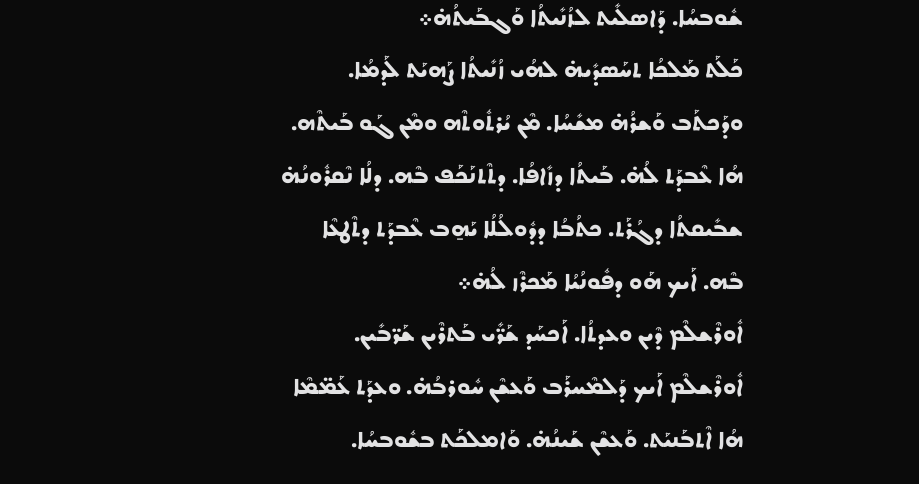ܫܽܘܒܚܳܐ. ܕܰܐܣܠܺܝܬ ܠܙܳܢܺܝܬܳܐ ܘܰܓܒܰܝܬܳܗ̇܀
ܟܰܠܰܬ ܡܰܠܟܳܐ ܬܚܰܣܕܺܝܗ̇ ܠܗܳܝ ܙܳܢܺܝܬܳܐ ܨܰܗܝܰܬ ܠܰܕܡܳܐ. ܘܕܰܟܬܰܒ ܘܰܫܪܳܗ̇ ܡܫܺܚܳܐ. ܡܶܢ ܝܳܪܬܽܘܬܶܗ ܘܡܶܢ ܓܰܘ ܒܰܝܬܶܗ. ܗܳܐ ܥܶܒܕܰܬ ܠܳܗ̇. ܒܰܝܬܳܐ ܕܙܺܐܦܳܐ. ܕܬܶܬܢܰܟܰܦ ܒܶܗ. ܕܠܳܐ ܢܶܩܪܽܘܢܳܗ̇ ܫܒܺܝܩܬܳܐ ܕܓܳܪܰܬ. ܟܬܳܒܳܐ ܕܕܽܘܠܳܠܳܐ ܝܰܗ̱ܒ ܥܶܒܕܰܬ ܕܬܶܛܥܶܐ ܒܶܗ. ܐܰܝܟ ܗܰܘ ܕܦܽܘܢܳܝܳܐ ܡܰܟܪܶܙ ܠܳܗ̇܀
ܐܽܘܪܶܫܠܶܡ ܕܶܝܢ ܘܥܕܬܳܐ. ܐܰܟܚܰܕ ܫܰܪ̈ܺܝ ܒܰܬܪܶܝܢ ܫܰܪ̈ܒܺܝܢ. ܐܽܘܪܶܫܠܶܡ ܐܰܝܟ ܕܰܠܡܶܚܪܰܒ ܘܰܥܫܶܢ ܚܽܘܪܒܳܗ̇. ܘܥܕܰܬ ܥܰܡ̈ܡܶܐ ܗܳܐ ܐܶܬܒܰܢܝܰܬ. ܘܰܥܫܶܢ ܫܰܝܢܳܗ̇. ܘܰܐܡܠܟܰܬ ܒܫܽܘܒܚܳܐ.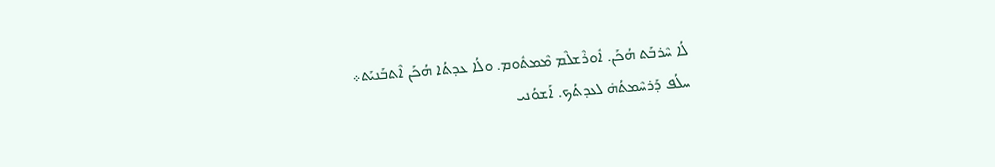ܠܳܐ ܚܶܪܒܰܬ ܗܳܟܰܢ. ܐܽܘܪܶܫܠܶܡ ܡܶܡܬܽܘܡ. ܘܠܳܐ ܥܕܬܳܐ ܗܳܟܰܢ ܐܶܬܒܰܢܝܰܬ܀
ܚܠܳܦ ܕܰܪܚܶܡܬܳܗ̇ ܠܥܕܬܳܟ. ܐܰܫܘܳܢܝ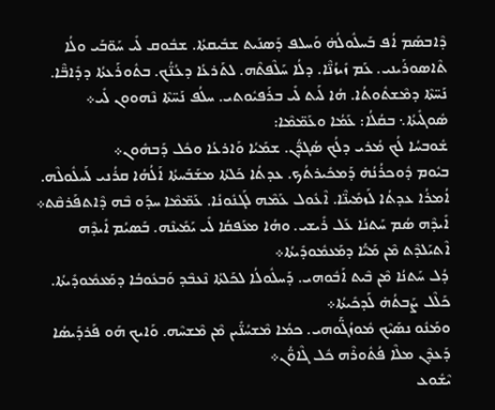ܕܶܐܒܣܰܡ ܐܳܦ ܒܰܚܠܽܘܠܳܗ̇ ܘܰܚܠܦ ܕܰܣܢܰܝܬ ܫܒܺܝܩܬܳܐ. ܫܒܽܘܩ ܠܺܝ ܚܰܘ̈ܒܰܝ ܘܠܳܐ ܬܶܐܣܘܪܰܝܢܝ. ܥܰܡ ܙܺܝܙܳܢ̈ܶܐ. ܕܠܳܐ ܚܰܠܶܦܬܶܗ. ܠܬܰܪܥܳܐ ܕܥܳܢ̈ܳܟ. ܒܬܽܘܪܰܥܬܳܐ ܕܕܺܐܒ̈ܶܐ. ܢܰܚ̈ܬܶܐ ܕܡܶܫܬܽܘܬܳܐ. ܗܳܐ ܠܰܝܬ ܠܺܝ ܒܪܰܦܝܽܘܬܝ. ܚܠܳܦ ܢܰܚ̈ܬܶܐ ܢܶܗܘܘܢ ܠܺܝ܀
ܣܽܘܓܺܝܬܳܐ܆ ܒܩܳܠܳܐ: ܥܰܡܳܐ ܘܥܰܡ̈ܡܶܐ:
ܫܽܘܒܚܳܐ ܠܳܟ ܡܳܪܝ ܕܠܳܟ ܣܳܓܕ̈ܳܢ. ܫܡܰܝܳܐ ܘܰܐܪܥܳܐ ܘܟܽܠ ܕܰܒܗܽܘܢ܀
ܒܝܽܘܡ ܕܽܘܟܪܳܢܳܗ̇ ܕܰܡܟܺܝܪܬܳܟ. ܥܕܬܳܐ ܟܰܠܬܳܐ ܡܫܰܒܰܚܬܳܐ ܐܰܠܳܗܳܐ ܩܪܳܢܝ ܠܰܚܠܽܘܠܶܗ. ܐܳܡܪܳܐ ܥܕܬܳܐ ܠܰܙܡܺܝܢ̈ܶܐ. ܐܶܥܽܘܠ ܥܰܡܶܗ ܠܰܓܢܽܘܢܳܐ. ܥܰܡ̈ܡܶܐ ܚܕܰܘ ܒܶܗ ܕܶܐܬܦܰܪܩܶܬ܀
ܐܺܝܕܶܗ ܣܳܡ ܚܰܬܢܳܐ ܥܰܠ ܪܺܝܫܝ. ܘܗܳܐ ܡܥܰܦܩܳܐ ܠܺܝ ܝܰܡܺܝܢܶܗ. ܒܰܣܝܳܡ ܐܺܝܕܶܗ ܐܶܬܝܰܠܕܶܬ ܡܶܢ ܡܰܝ̈ܳܐ ܕܡܰܥܡܽܘܕܺܝܬܳܐ܀
ܕܳܠ ܚܰܬܢܳܐ ܡܶܢ ܒܶܝܬ ܐܰܒܽܘܗܝ. ܕܰܚܠܽܘܠܳܐ ܠܟܰܠܬܳܐ ܢܶܥܒܶܕ ܘܰܒܥܽܘܒܳܐ ܕܡܰܥܡܽܘܕܺܝܬܳܐ. ܟܰܠܶܠ ܨܰܒܬܳܗ̇ ܠܰܕܟܺܝܬܳܐ܀
ܘܡܰܢܽܘ ܢܣܰܝܶܟ ܡܽܘܙܳܓ̈ܰܘܗܝ. ܟܡܳܐ ܡܶܫܚܳܢ̈ܺܝܢ ܡܶܢ ܡܶܫܚܶܗ. ܘܰܐܝܟ ܗܰܘ ܦܰܪܕܰܝܣܳܐ ܕܰܥܕܶܢ ܡܠܶܐ ܦܳܬܽܘܪܶܗ ܟܽܠ ܓܶܐܘ̈ܳܢ܀
ܝܶܫܽܘܥ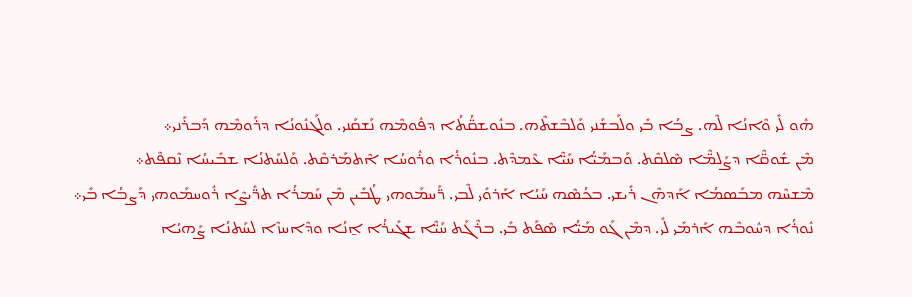ܗܽܘ ܠܺܝ ܘܶܐܢܳܐ ܠܶܗ. ܨܒܳܐ ܒܺܝ ܘܠܰܒܫܰܢܝ ܘܰܠܒܶܫܬܶܗ. ܒܢܽܘܫܩ̈ܳܬܳܐ ܕܦܽܘܡܶܗ ܢܰܫܩܰܢܝ. ܘܠܰܓܢܽܘܢܳܐ ܕܪܰܘܡܶܗ ܕܰܒܪܰܢܝ܀
ܡܶܢ ܫܽܘܩ̈ܶܐ ܕܨܰܠܡ̈ܶܐ ܣܶܠܩܶܬ. ܘܰܒܡܰܝ̈ܳܐ ܚܰܝ̈ܶܐ ܥܶܡܕܶܬ. ܒܢܽܘܪܳܐ ܘܪܽܘܚܳܐ ܐܶܬܡܰܪܩܶܬ. ܘܰܠܚܰܬܢܳܐ ܫܒܺܝܚܳܐ ܢܶܩܦܶܬ܀
ܡܶܫܚܶܗ ܡܒܰܣܡܳܐ ܐܰܕܗܶܢ ܪܺܝܫܝ. ܒܟܳܣܶܗ ܚܰܝܳܐ ܐܰܪܘܺܝ ܠܶܒܝ. ܪ̈ܰܚܡܰܘܗܝ ܛܳܒܺܝܢ ܡܶܢ ܚܰܡܪܳܐ ܬܪ̈ܺܝܨܶܐ ܪܽܘܚܡܰܘܗܝ ܕܰܨܒܳܐ ܒܺܝ܀
ܢܽܘܪܳܐ ܕܚܽܘܒܶܗ ܐܰܪܡܺܝ ܠܺܝ. ܕܡܶܢ ܓܰܘ ܡܰܝ̈ܳܐ ܣܶܦܰܬ ܒܺܝ. ܒܪܶܓܰܬ ܚܰܝ̈ܶܐ ܫܓܺܝܪܳܐ ܐ̱ܢܳܐ ܘܕܶܐܚܙܶܐ ܠܚܰܬܢܳܐ ܨܰܗܝܳܐ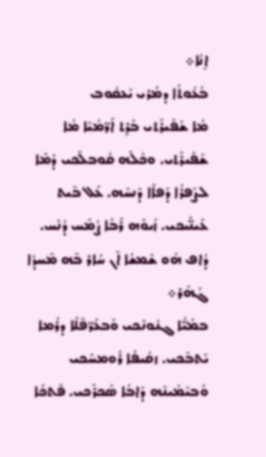ܐ̱ܢܳܐ܀
ܒܳܥܽܘܬܳܐ ܕܡܳܪܝ ܝܰܥܩܽܘܒ
ܡܳܐ ܫܰܦܺܝܪܰܬܝ ܒܰܪ̱ܬ ܐܰܪ̈ܡܳܝܶܐ ܡܳܐ ܫܰܦܺܝܪܰܬܝ. ܘܟܽܠܶܗ ܩܽܘܒܠܶܟܝ ܕܳܡܶܐ ܠܨܰܦܪܳܐ ܕܰܦܐܶܐ ܕܶܢܚܶܗ. ܥܰܠ ܒܶܝܬ ܥܰܝܢ̈ܰܝܟܝ. ܙܺܝܘܶܗ ܪܰܒܳܐ ܨܳܡܰܚ ܕܳܢܰܚ. ܕܳܐܦ ܗܽܘ ܫܶܡܫܳܐ ܐܶܢ ܚܳܐܪ ܒܶܗ ܡܶܚܕܳܐ ܓܳܗܰܪ܀
ܒܡܰܝ̈ܳܐ ܓܢܽܘܢܶܟܝ ܘܰܒܥܰܪ̈ܦܶܠܶܐ ܕܪܳܡܐ ܝܰܬܒܶܟܝ. ܙܩܺܝܦܳܐ ܪܽܘܡܚܶܟܝ ܘܰܒܝܰܡܺܝܢܶܗ ܕܰܐܒܳܐ ܣܰܟܪܶܟܝ. ܦܶܬܟܳܐ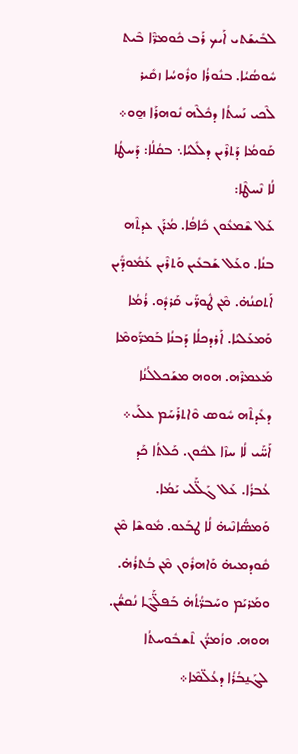ܠܒܺܝܫܰܬܝ ܐܰܝܟ ܪܰܒ ܟܽܘܡܪ̈ܶܐ ܒܶܝܬ ܚܽܘܣܳܝܳܐ. ܒܢܽܘܪܳܐ ܘܪܽܘܚܳܐ ܙܩܺܝܪ ܠܶܟܝ ܢܰܚܬܳܐ ܕܟܽܠܶܗ ܢܽܘܗܪܰܐ ܗ̱ܘ܀
ܩܰܘܡܳܐ ܕܰܬܪܶܝܢ ܕܠܺܠܝܳܐ܆ ܒܩܳܠܳܐ: ܕܰܚܛܳܐ ܠܳܐ ܢܶܚܛܶܐ:
ܥܰܠ ܫܶܡܥܽܘܢ ܟܺܐܦܳܐ. ܡܳܪܰܢ ܥܕܬܶܗ ܒܢܳܐ. ܘܥܰܠ ܫܰܒܥܺܝܢ ܘܰܬܪܶܝܢ ܥܰܡܽܘܕ̈ܺܝܢ ܐܰܬܩܢܳܗ̇. ܡܶܢ ܛܽܘܪ̈ܰܝ ܩܰܪܕܽܘ. ܪܳܡܳܐ ܘܰܡܥܰܠܝܳܐ. ܐܰܪܕܟܠܳܐ ܕܰܒܢܳܐ ܒܰܡܪ̈ܰܘܡܶܐ ܡܰܥܡܪܶܗ. ܗܘܗ ܡܫܰܟܠܠܳܢܳܐ ܕܥܺܕܬܶܗ ܚܽܘܣ ܘܶܐܬܪܰܚܰܡ ܥܠܰܝ܀
ܐܰܚ̈ܰܝ ܠܳܐ ܚܙܶܐ ܠܟܽܘܢ. ܟܰܠܬܳܐ ܟܰܕ ܥܳܒܪܳܐ. ܥܰܠ ܓܰܠ̈ܰܠܝ ܝܰܡܳܐ. ܘܰܡܣ̈ܳܐܢܶܝܗ̇ ܠܳܐ ܛܒܰܥܘ. ܡܽܘܫܶܐ ܡܶܢ ܩܽܘܕܡܝܗ̇ ܘܰܐܗܪܽܘܢ ܡܶܢ ܒܳܬܪܳܗ̇. ܘܡܰܪܝܰܡ ܘܚܰܒܪ̈ܳܬܳܗ̇ ܒܰܦܠ̈ܰܓܶܐ ܢܳܩܫ̈ܳܢ. ܗܘܗ. ܘܙܳܡܪ̈ܳܢ ܬܶܫܒܽܘܚܬܳܐ ܠܓܰܢ̱ܒܳܪܳܐ ܕܥܳܠ̈ܡܶܐ܀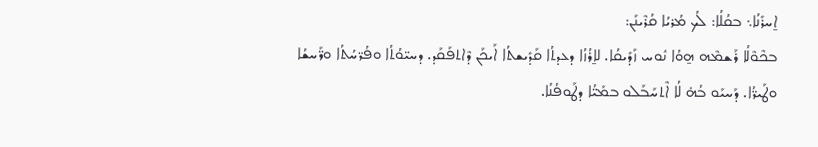ܐ̱ܚܪܺܢܳܐ܆ ܒܩܳܠܳܐ: ܠܳܟ ܡܳܪܝܳܐ ܩܳܪܶܝܢܰܢ:
ܒܟܶܘܶܠܳܐ ܪܰܫܡܶܗ ܗ̱ܘܳܐ ܢܽܘܚ ܙܰܕܺܝܩܳܐ. ܠܐ̱ܪܳܙܳܐ ܕܥܕܬܳܐ ܩܰܕܺܝܫܬܳܐ ܐܰܝܟܰܢ ܕܶܐܬܦܰܩܰܕ. ܕܚܝ̈ܘܳܬܳܐ ܘܦܳܪ̈ܚܳܬܳܐ ܘܪ̈ܰܚܫܳܐ ܘܛܰܝܪ̈ܳܐ. ܕܰܚܝܰܘ ܒܳܗ̇ ܠܳܐ ܐܶܬܚܰܒܰܠܘ ܒܡܰܝ̈ܳܐ ܕܛܰܘܦܳܢܳܐ.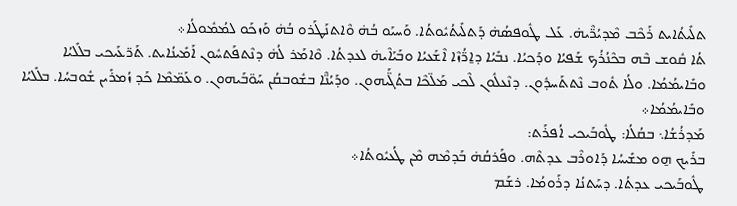ܬܠܺܝܬܳܐܝܬ ܪܰܟܶܒ ܡܶܕܝܳܪ̈ܶܝܗ̇. ܥܰܠ ܛܽܘܦܣܳܗ̇ ܕܰܬܠܺܝܬܳܝܽܘܬܳܐ. ܘܰܚܝܰܘ ܒܳܗ̇ ܘܶܐܬܢܰܛܰܪܘ ܒܳܗ̇ ܘܰܙܟܰܘ ܠܡܳܡܽܘܠܳܐ܀
ܬܳܐ ܩܽܘܫ ܒܶܗ ܒܟܶܢܳܪܳܟ ܫܰܦܝܳܐ ܘܕܰܟܝܳܐ. ܢܒܺܝܳܐ ܕܐ̱ܪ̈ܳܙܶܐ ܐܶܫܰܥܝܳܐ ܘܒܰܝܰܐܶܝܗ̇ ܠܥܕܬܳܐ. ܘܶܐܡܰܪ ܠܳܗ̇ ܕܢܶܬܦܰܬܚܽܘܢ ܐܰܡܺܝܢܳܐܝܬ. ܬܰܪ̈ܥܰܝܟܝ ܒܠܺܠܝܳܐ ܘܒܺܐܝܡܳܡܳܐ. ܘܠܳܐ ܬܽܘܒ ܢܶܬܬܰܚܕܽܘܢ. ܕܢܶܥܠܽܘܢ ܠܶܟܝ ܡܰܠ̈ܟܶܐ ܒܬܳܓ̈ܰܝܗܘܢ. ܘܕܰܝܳܢ̈ܶܐ ܒܫܽܘܒܩܳܢ ܚܰܘ̈ܒܰܝܗܘܢ. ܘܥܰܡ̈ܡܶܐ ܟܰܕ ܙܳܡܪܺܝܢ ܫܽܘܒܚܳܐ. ܒܠܺܠܝܳܐ ܘܒܺܐܝܡܳܡܳܐ܀
ܡܰܕܪܳܫܳܐ܆ ܒܩܳܠܳܐ: ܛܽܘܒܰܝܟܝ ܐܳܦܪܰܬ:
ܒܪܺܝܟ ܗ̱ܘ ܡܫܺܝܚܳܐ ܕܰܐܘܪܶܒ ܥܕܬܶܗ. ܘܦܰܪܩܳܗ̇ ܒܰܕܡܶܗ ܡܶܢ ܛܳܥܝܽܘܬܳܐ܀
ܛܽܘܒܰܝܟܝ ܥܕܬܳܐ. ܕܚܰܬܢܳܐ ܕܪܰܘܡܳܐ. ܪܫܰܡ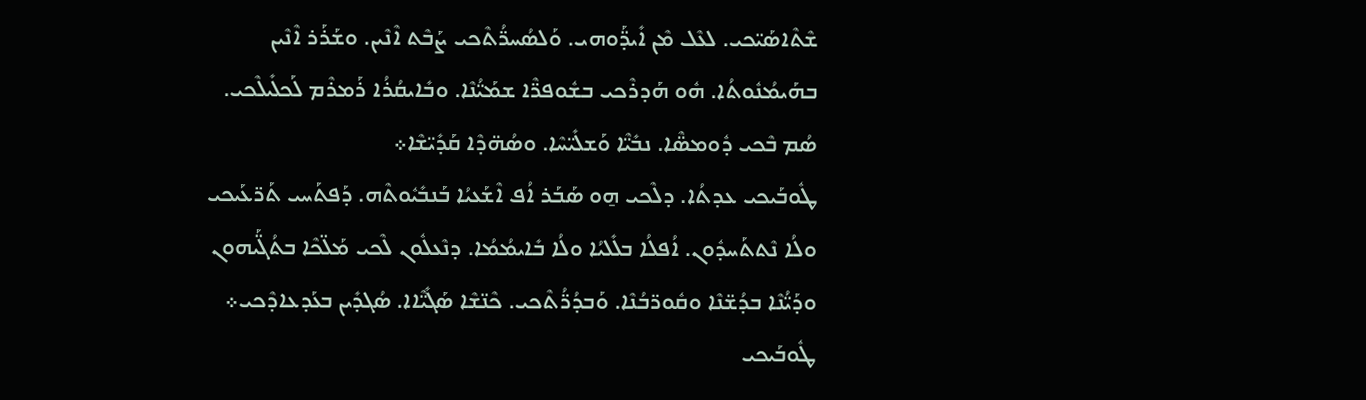ܫܶܬܶܐܣܰܝ̈ܟܝ. ܠܥܶܠ ܡܶܢ ܐܺܝܕ̈ܰܘܗܝ. ܘܰܠܣܳܚܪ̈ܳܬܶܟܝ ܨܰܒܶܬ ܐܶܢܶܝܢ. ܘܫܰܪܰܪ ܐܶܢܶܝܢ ܒܗܰܝܡܳܢܽܘܬܳܐ. ܗܽܘ ܗܰܕܪܶܟܝ ܒܫܽܘܦܪ̈ܶܐ ܫܡܰܝ̈ܳܢܶܐ. ܘܒܺܐܝܩܳܪܳܐ ܪܰܡܪܶܡ ܠܰܟܠܺܝܠܶܟܝ. ܣܳܡ ܒܶܟܝ ܕܽܘܡܣ̈ܶܐ. ܢܒܺܝ̈ܶܐ ܘܰܫܠܺܝ̈ܚܶܐ. ܘܣܳܗ̈ܕܶܐ ܩܰܕܺܝ̈ܫܶܐ܀
ܛܽܘܒܰܝܟܝ ܥܕܬܳܐ. ܕܠܶܟܝ ܗ̱ܘ ܣܰܒܰܪ ܐܳܦ ܐܶܫܰܥܝܳܐ ܒܰܢܒܺܝܽܘܬܶܗ. ܕܰܦܬܰܚܝ ܬܰܪ̈ܥܰܝܟܝ ܘܠܳܐ ܢܶܬܬܰܚܕܽܘܢ. ܐܳܦܠܳܐ ܒܠܺܠܝܳܐ ܘܠܳܐ ܒܺܐܝܡܳܡܳܐ. ܕܢܶܥܠܽܘܢ ܠܶܟܝ ܡܰܠ̈ܟܶܐ ܒܬܳܓ̈ܰܝܗܘܢ ܘܕܰܝ̈ܳܢܶܐ ܒܕܳܫ̈ܢܶܐ ܘܩܽܘܪ̈ܒܳܢܶܐ. ܘܰܒܕܳܪ̈ܳܬܶܟܝ. ܟܶܢ̈ܫܶܐ ܣܰܓܺܝ̈ܶܐܐ. ܣܳܓܕܺܝܢ ܒܥܰܕܥܐܕܶܟܝ܀
ܛܽܘܒܰܝܟܝ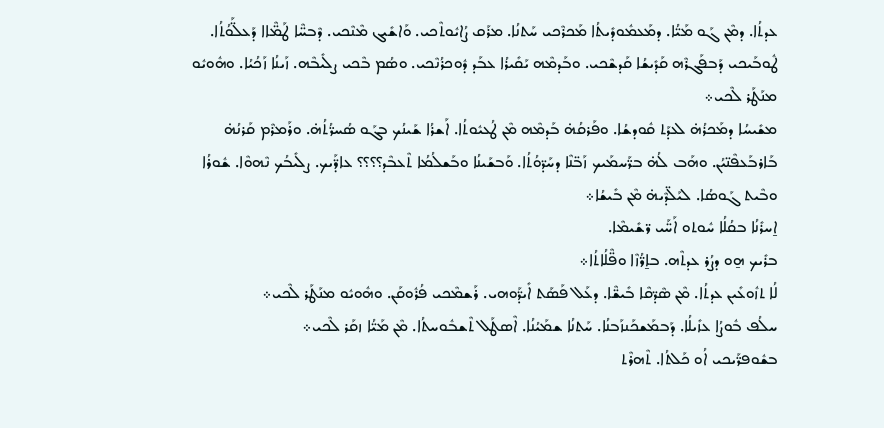ܥܕܬܳܐ. ܕܡܶܢ ܓܰܘ ܡܰܝ̈ܳܐ. ܕܡܰܥܡܽܘܕܺܝܬܳܐ ܡܰܟܪܶܟܝ ܚܰܬܢܳܐ. ܡܪܰܩ ܨܳܐܝܽܘܬܶܟܝ. ܘܰܐܫܺܝܓ ܡܶܢܶܟܝ. ܕܶܒܚ̈ܶܐ ܛܰܡ̈ܶܐܐ ܕܰܥܠ̈ܰܘܳܬܳܐ. ܛܽܘܒܰܝܟܝ ܕܰܒܦܰܓܪܶܗ ܩܰܕܺܝܫܳܐ ܩܰܕܫܶܟܝ. ܘܒܰܕܡܶܗ ܝܰܩܺܝܪܳܐ ܥܒܰܕ ܕܽܘܟܪܳܢܶܟܝ. ܘܣܳܡ ܒܶܟܝ ܨܠܺܝܒܶܗ. ܙܰܝܢܳܐ ܙܰܟܳܝܳܐ. ܘܗܽܘܝܽܘ ܡܢܰܛܰܪ ܠܶܟܝ܀
ܡܫܺܝܚܳܐ ܕܡܰܟܪܳܗ̇ ܠܥܕܰܬ ܩܽܘܕܫܳܐ. ܘܦܰܪܩܳܗ̇ ܒܰܕܡܶܗ ܡܶܢ ܛܳܥܝܽܘܬܳܐ. ܐܰܫܪܳܐ ܫܰܝܢܳܟ ܒܓܰܘ ܣܳܚܪ̈ܳܬܳܗ̇. ܘܪܰܡܪܶܡ ܩܰܪܢܳܗ̇ ܒܰܐܪܒܰܥܦܶܢ̈ܝܳܢ. ܘܗܰܒ ܠܳܗ̇ ܒܪ̈ܰܚܡܰܝܟ ܙܰܒ̈ܢܶܐ ܕܚܰܕ̈ܘܳܬܳܐ. ܘܰܒܫܰܝܢܳܐ ܘܒܰܫܠܳܡܳܐ ܬܶܥܒܶܕ؟؟؟؟ ܥܐܕ̈ܰܝܟ. ܨܠܺܝܒܳܟ ܢܶܗܘܶܐ. ܫܽܘܪܳܐ ܘܒܶܝܬ ܓܰܘܣܳܐ. ܠܝܰܠ̈ܕܶܝܗ̇ ܡܶܢ ܒܺܝܫܳܐ܀
ܐ̱ܚܪܺܢܳܐ ܒܩܳܠܳܐ ܚܽܘܬܘ ܐܰܚ̈ܰܝ ܪ̈ܫܺܝܡܶܐ.
ܒܪܺܝܟ ܗ̱ܘ ܕܨܳܪ ܥܕܬܶܗ. ܒܐ̱ܪ̈ܳܙܶܐ ܘܦ̈ܶܠܳܐܬܳܐ܀
ܠܳܐ ܬܙܽܘܥܺܝܢ ܥܕܬܳܐ. ܡܶܢ ܣܶܕ̈ܩܶܐ ܒܺܝܫ̈ܶܐ. ܕܥܰܠ ܦܰܣܰܬ ܐܺܝܕ̈ܰܘܗܝ. ܪܰܫܡܶܟܝ ܦܳܪܽܘܩܰܢ. ܘܗܽܘܝܽܘ ܡܢܰܛܰܪ ܠܶܟܝ܀
ܚܠܳܦ ܒܽܘܨܳܐ ܥܙܺܝܠܳܐ. ܕܰܒܡܰܫܟܰܢܙܰܒܢܳܐ. ܚܰܬܢܳܐ ܫܡܰܝܳܢܳܐ. ܐܶܣܛܰܠ ܬܶܫܒܽܘܚܬܳܐ. ܡܶܢ ܡܰܝ̈ܳܐ ܙܩܰܪ ܠܶܟܝ܀
ܒܫܽܘܦܪ̈ܰܝܟܝ ܐܳܘ ܟܰܠܬܳܐ. ܬܶܗܪܶܬ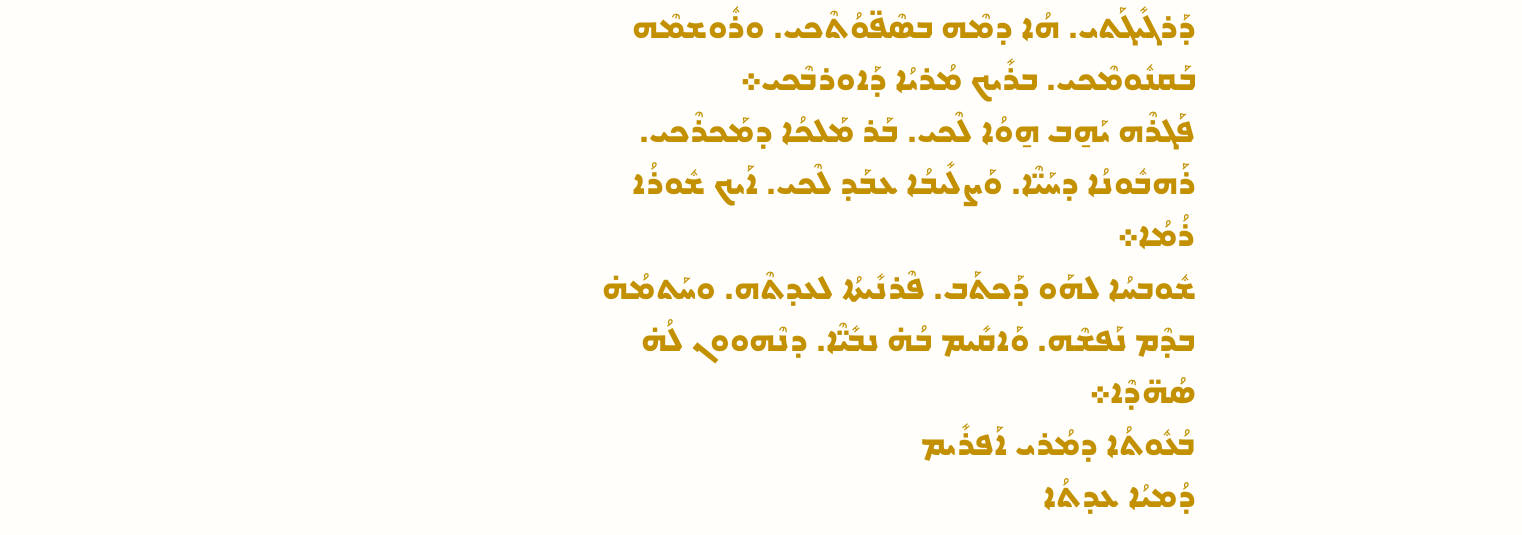ܕܰܪܓܺܝܓܰܬܝ. ܗܳܐ ܕܡܶܗ ܒܣܶܦ̈ܘܳܬܶܟܝ. ܘܪܽܘܫܡܶܗ ܒܰܩܢܽܘܡܶܟܝ. ܒܪܺܝܟ ܡܳܪܝܳܐ ܕܰܐܘܪܒܶܟܝ܀
ܦܰܓܪܶܗ ܝܰܗ̱ܒ ܗ̱ܘܳܐ ܠܶܟܝ. ܒܰܪ ܡܰܠܟܳܐ ܕܡܰܟܪܶܟܝ. ܪܰܗܒܽܘܢܳܐ ܕܚܰܝ̈ܶܐ. ܘܰܨܠܺܝܒܳܐ ܥܒܰܕ ܠܶܟܝ. ܐܰܝܟ ܫܽܘܪܳܐ ܪܳܡܳܐ܀
ܫܽܘܒܚܳܐ ܠܗܰܘ ܕܰܟܬܰܒ. ܦܶܪܢܺܝܬܳܐ ܠܥܕܬܶܗ. ܘܚܰܬܡܳܗ̇ ܒܕܶܡ ܢܰܦܫܶܗ. ܘܰܐܩܺܝܡ ܒܳܗ̇ ܢܒܺܝ̈ܶܐ. ܕܢܶܗܘܘܢ ܠܳܗ̇ ܣܳܗ̈ܕܶܐ܀
ܒܳܥܽܘܬܳܐ ܕܡܳܪܝ ܐܰܦܪܺܝܡ
ܕܳܡܝܳܐ ܥܕܬܳܐ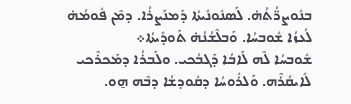ܒܢܽܘܨܪ̈ܳܬܳܗ̇. ܠܰܣܢܽܘܢܺܝܬܳܐ ܕܰܡܢܰܨܪܳܐ. ܕܡܶܢ ܦܽܘܡܳܗ̇ ܠܳܥܙܳܐ ܫܽܘܒܚܳܐ. ܘܰܒܠܶܫܳܢܳܗ̇ ܬܰܘܕܺܝܬܳܐ܀
ܫܽܘܒܚܳܐ ܠܶܗ ܠܰܐܒܳܐ ܕܰܓܒܳܟܝ. ܘܠܰܒܪܳܐ ܕܡܰܟܪܶܟܝ ܠܺܐܝܩܳܪܶܗ. ܘܰܠܪܽܘܚܳܐ ܕܩܽܘܕܫܳܐ ܕܒܶܗ ܗ̱ܘ.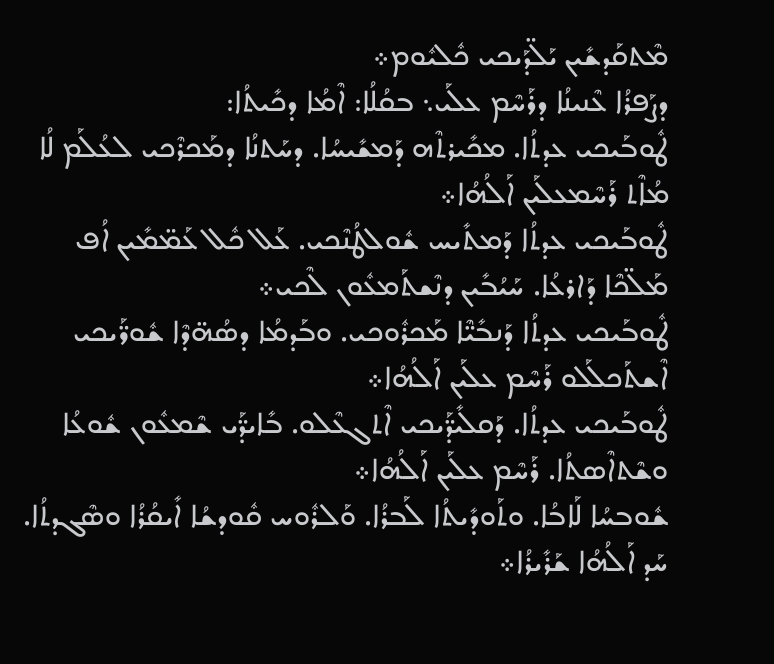ܡܶܬܩܰܕܫܺܝܢ ܝܰܠ̈ܕܰܝܟܝ ܟܽܠܝܽܘܡ܀
ܕܨܰܦܪܳܐ ܥܶܢܝܢܳܐ ܕܪܰܚܶܡ ܥܠܰܝ܆ ܒܩܳܠܳܐ: ܐܶܡܳܐ ܕܟܺܝܬܳܐ:
ܛܽܘܒܰܝܟܝ ܥܕܬܳܐ. ܡܟܺܝܪܬܶܗ ܕܰܡܫܺܝܚܳܐ. ܕܚܰܬܢܳܐ ܕܡܰܟܪܶܟܝ ܠܥܳܠܰܡ ܠܳܐ ܡܳܐܶܬ ܪܰܚܶܡܥܠܰܝܢ ܐܰܠܳܗܳܐ܀
ܛܽܘܒܰܝܟܝ ܥܕܬܳܐ ܕܰܡܬܺܝܚ ܫܽܘܠܛܳܢܶܟܝ. ܥܰܠ ܟܽܠ ܥܰܡ̈ܡܺܝܢ ܐܳܦ ܡܰܠ̈ܟܶܐ ܕܰܐܪܥܳܐ. ܚܰܝܳܒܺܝܢ ܕܢܶܫܬܰܡܥܽܘܢ ܠܶܟܝ܀
ܛܽܘܒܰܝܟܝ ܥܕܬܳܐ ܕܰܢܒܺܝ̈ܶܐ ܡܰܟܪܽܘܟܝ. ܘܒܰܕܡܳܐ ܕܣܳܗ̈ܕܶܐ ܫܽܘܪ̈ܰܝܟܝ ܐܶܫܬܰܟܠܰܠܘ ܪܰܚܶܡ ܥܠܰܝܢ ܐܰܠܳܗܳܐ܀
ܛܽܘܒܰܝܟܝ ܥܕܬܳܐ. ܕܰܩܠܺܝܕ̈ܰܝܟܝ ܐܶܬܓܥܶܠܘ. ܒܺܐܝܕ̈ܰܝ ܫܶܡܥܽܘܢ ܫܽܘܥܳܐ ܘܫܶܬܐܶܣܬܳܐ. ܪܰܚܶܡ ܥܠܰܝܢ ܐܰܠܳܗܳܐ܀
ܫܽܘܒܚܳܐ ܠܰܐܒܳܐ. ܘܬܰܘܕܺܝܬܳܐ ܠܰܒܪܳܐ. ܘܰܠܪܽܘܚ ܩܽܘܕܫܳܐ ܐܺܝܩܳܪܳܐ ܘܣܶܓܕܬܳܐ. ܚܰܕ ܐܰܠܳܗܳܐ ܫܰܪܺܝܪܳܐ܀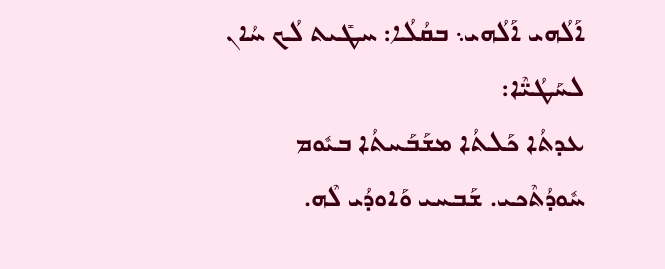ܐܰܠܳܗܝ ܐܰܠܳܗܝ܆ ܒܩܳܠܳܐ: ܚܛܺܝܬ ܠܳܟ ܚܳܐܢ ܠܚܰܛܳܝ̈ܶܐ:
ܥܕܬܳܐ ܟܰܠܬܳܐ ܡܫܰܒܰܚܬܳܐ ܒܝܽܘܡ ܚܽܘܕܳܬܶܟܝ. ܫܰܒܚܝ ܘܰܐܘܕܳܝ ܠܶܗ.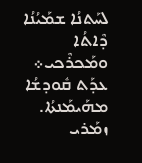ܠܚܰܬܢܳܐ ܫܡܰܝܳܢܳܐ ܕܶܐܬܳܐ ܘܡܰܟܪܶܟܝ܀
ܥܕܰܬ ܩܽܘܕܫܳܐ ܡܗܰܝܡܰܢܬܳܐ. ܙܡܰܪܝ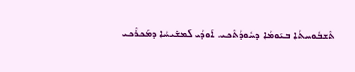ܬܶܫܒܽܘܚܬܳܐ ܒܝܰܘܡܳܐ ܕܚܽܘܕܳܬܶܟܝ. ܐܰܘܕܳܝ ܠܰܡܫܺܝܚܳܐ ܕܡܰܟܪܶܟܝ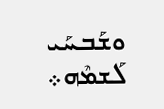ܘܫܰܒܚܰܝ ܠܰܫܡܶܗ܀